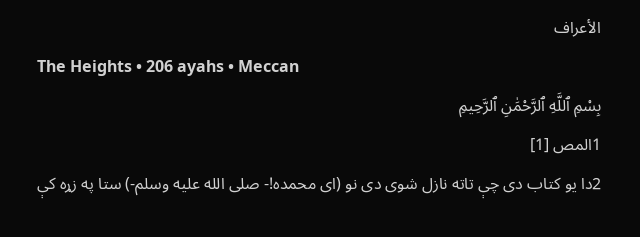الأعراف
The Heights • 206 ayahs • Meccan
بِسْمِ ٱللَّهِ ٱلرَّحْمَٰنِ ٱلرَّحِيمِ
1المص [1]
2دا يو كتاب دى چې تاته نازل شوی دى نو (اى محمده!- صلی الله علیه وسلم-) ستا په زړه كې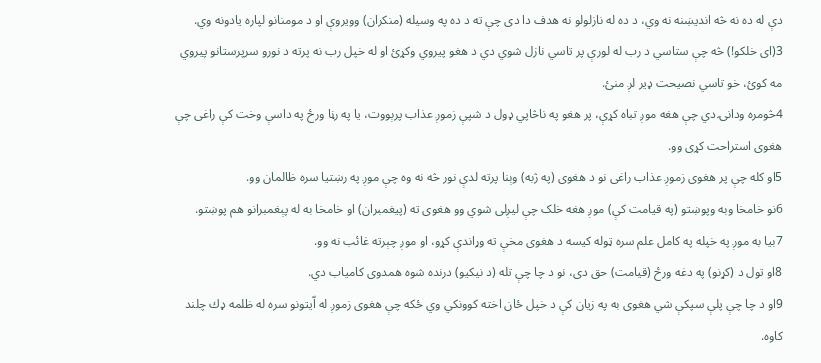دې له ده نه څه انديښنه نه وي، د ده له نازلولو نه هدف دا دى چې ته د ده په وسيله (منكران) وويروې او د مومنانو لپاره يادونه وي.
3(اى خلكو!) څه چې ستاسي د رب له لورې پر تاسي نازل شوي دي د هغو پيروي وكړئ او له خپل رب نه پرته د نورو سرپرستانو پيروي مه كوئ، خو تاسي نصيحت ډير لږ منئ.
4څومره ودانۍ دي چې هغه موږ تباه كړې، پر هغو په ناڅاپي ډول د شپې زموږ عذاب پرېووت، يا په رڼا ورځ په داسې وخت كې راغى چې هغوى استراحت كړى وو.
5او كله چې پر هغوى زموږ عذاب راغى نو د هغوى (په ژبه) وېنا پرته لدې نور څه نه وه چې موږ په رښتيا سره ظالمان وو.
6نو خامخا وبه وپوښتو (په قیامت کې) موږ هغه خلک چې لیږلی شوي وو هغوی ته (پیغمبران) او خامخا به له پېغمبرانو هم پوښتو.
7بيا به موږ په خپله په كامل علم سره ټوله کیسه د هغوى مخې ته وړاندې كړو، او موږ چېرته غائب نه وو.
8او تول د (کړنو) په دغه ورځ (قیامت) حق دی، نو د چا چې تله (د نیکیو) درنده شوه همدوی کامیاب دي.
9او د چا چې پلې سپكې شي هغوى به په زيان كې د خپل ځان اخته كوونكي وي ځكه چې هغوى زموږ له اّيتونو سره له ظلمه ډك چلند كاوه.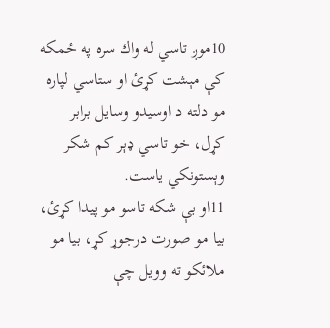10موږ تاسي له واك سره په ځمكه كې مېشت كړئ او ستاسي لپاره مو دلته د اوسيدو وسايل برابر كړل، خو تاسي ډېر كم شكر وېستونكي ياست.
11او بې شكه تاسو مو پيدا كړئ، بيا مو صورت درجوړ كړ، بيا مو ملائكو ته وويل چې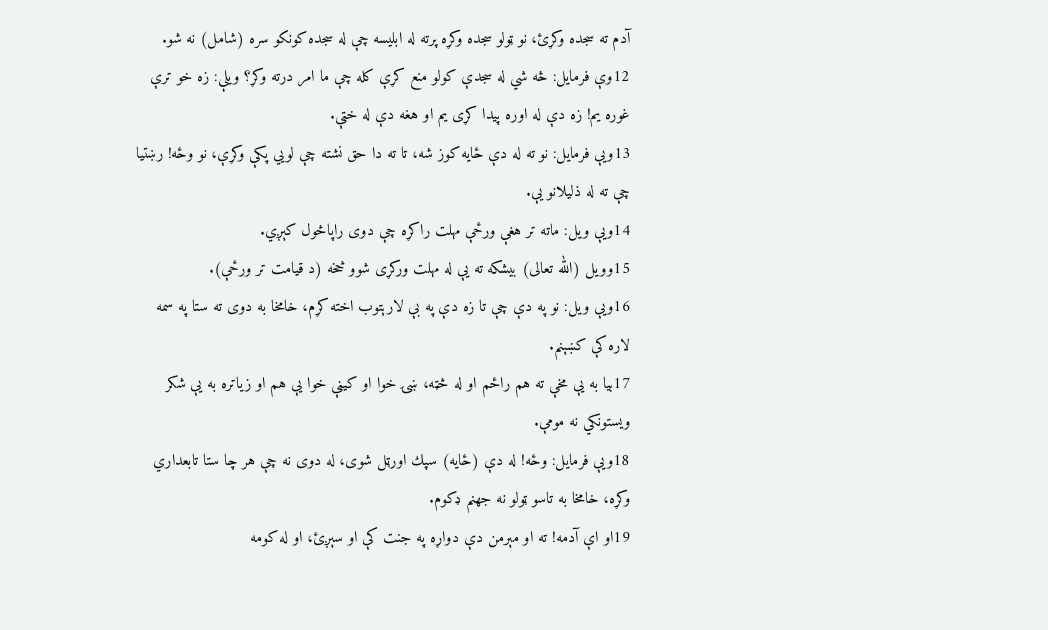آدم ته سجده وكړئ، نو ټولو سجده وكړه پرته له ابليسه چې له سجده كونكو سره (شامل) نه شو.
12وې فرمايل: څه شي له سجدې كولو منع كړې كله چې ما امر درته وكړ؟ ويلې: زه خو ترې غوره يم! زه دې له اوره پيدا كړى يم او هغه دې له خټې.
13ويې فرمايل: نو ته له دې ځايه كوز شه، تا ته دا حق نشته چې لويي پكې وكړې، نو وځه! رښتيا چې ته له ذليلانو يې.
14ويې ويل: ماته تر هغې ورځې مهلت راكړه چې دوی راپاڅول کېږي.
15وویل (الله تعالی) بیشکه ته یې له مهلت ورکړی شوو څخه (د قیامت تر ورځې).
16ويې ويل: نو په دې چې تا زه دې په بې لارېتوب اخته كړم، خامخا به دوی ته ستا په سمه لاره کې كښېنم.
17بيا به يې مخې ته هم راځم او له څټه، ښۍ خوا او كيڼې خوا يې هم او زياتره به يې شكر ويستونكي نه مومې.
18ويې فرمايل: وځه! له دې (ځايه) سپك اورټل شوی، له دوى نه چې هر چا ستا تابعداري وكړه، خامخا به تاسو ټولو نه جهنم ډكوم.
19او اې آدمه! ته او مېرمن دې دواړه په جنت كې او سېږئ، او له كومه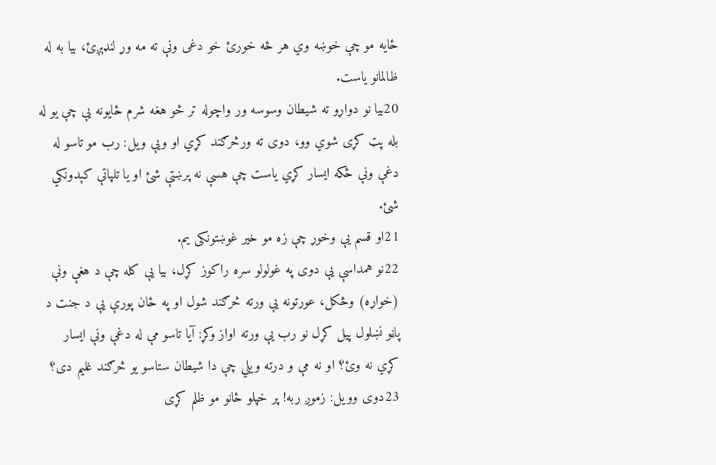ځايه مو چې خوښه وي هر څه خورئ خو دغى ونې ته مه وړ لنډېږئ، بيا به له ظالمانو ياست.
20بيا نو دواړو ته شيطان وسوسه ور واچوله تر څو هغه شرم ځايونه يې چې يو له بله پټ كړى شوي وو، دوى ته ورڅرګند كړي او ويې ويل: رب مو تاسو له دغې ونې ځكه ايسار كړي ياست چې هسې نه پرښتې شئ او يا تلپاتې كېدونكي شئ.
21او قسم يې وخوړ چې زه مو خير غوښتونكى يم.
22نو همداسې يې دوى په غولولو سره راكوز كړل، بيا يې كله چې د هغې ونې (خواړه) وڅكل، عورتونه يې ورته څرګند شول او په ځان پورې يې د جنت د پاڼو نښلول پیل كړل نو رب يې ورته اواز وكړ: آيا تاسو مې له دغې ونې ايسار كړي نه وئ؟ او نه مې و درته ويلي چې دا شيطان ستاسو يو څرګند غليم دى؟
23دوى وويل: زموږ ربه! پر خپلو ځانو مو ظلم كړى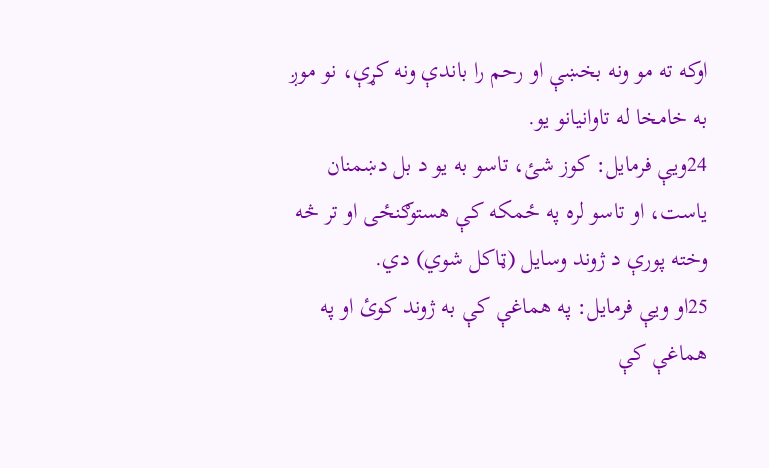اوكه ته مو ونه بخښې او رحم را باندې ونه كړې، نو موږ به خامخا له تاوانيانو يو.
24ويې فرمايل: كوز شئ، تاسو به يو د بل دښمنان ياست، او تاسو لره په ځمكه كې هستوګنځى او تر څه وخته پورې د ژوند وسايل (ټاكل شوي) دي.
25او ويې فرمايل: په هماغې كې به ژوند كوئ او په هماغې كې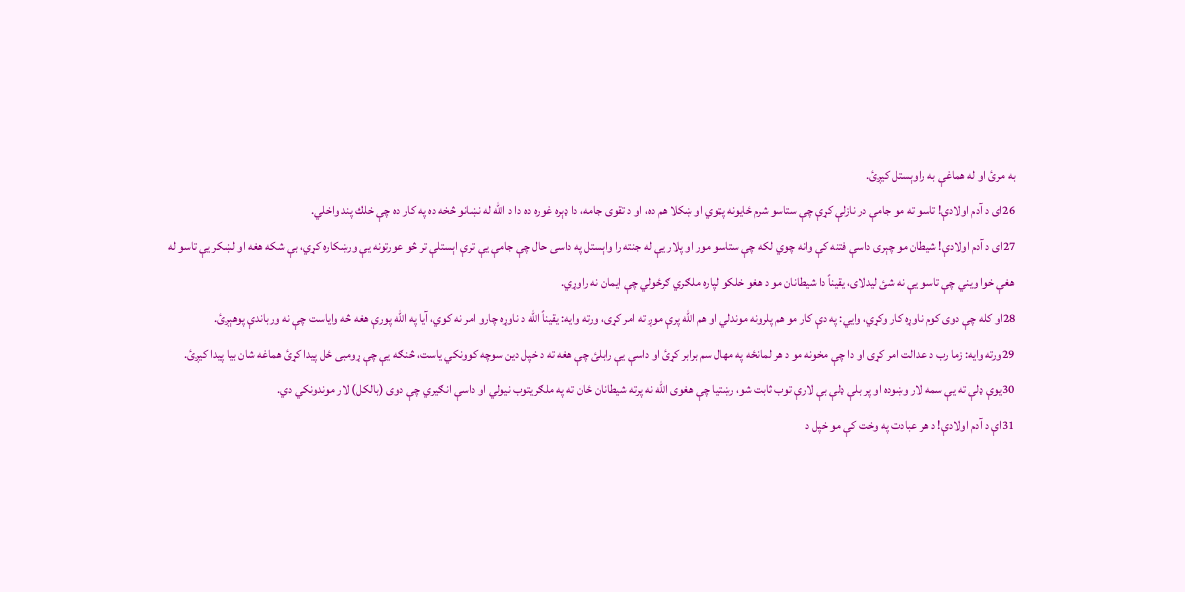به مرئ او له هماغې به راوېستل كيږئ.
26اى د آدم اولادې! تاسو ته مو جامې در نازلې كړې چې ستاسو شرم ځايونه پټوي او ښكلا هم ده، او د تقوى جامه، دا ډېره غوره ده دا د الله له نښانو څخه ده په كار ده چې خلك پند واخلي.
27اى د آدم اولادې! شيطان مو چېرى داسې فتنه كې وانه چوي لكه چې ستاسو مور او پلار يې له جنته را واېستل په داسى حال چې جامې يې ترې اېستلې تر څو عورتونه يې ورښكاره كړي، بې شكه هغه او لښكر يې تاسو له هغې خوا ويني چې تاسو يې نه شئ ليدلاى، يقيناً دا شيطانان مو د هغو خلكو لپاره ملګري ګرځولي چې ايمان نه راوړي.
28او كله چې دوى كوم ناوړه كار وكړي، وايي: په دې كار مو هم پلرونه موندلي او هم الله پرې موږ ته امر كړى، ورته وايه: يقيناً الله د ناوړه چارو امر نه كوي، آيا په الله پورې هغه څه واياست چې نه ورباندې پوهېږئ.
29ورته وايه: زما رب د عدالت امر كړى او دا چې مخونه مو د هر لمانځه په مهال سم برابر كړئ او داسې يې رابلئ چې هغه ته د خپل دين سوچه كوونكي ياست، څنګه يې چې ړومبى ځل پيدا كړئ هماغه شان بيا پيدا كيږئ.
30يوې ډلې ته يې سمه لار وښوده او پر بلې ډلې بې لارې توب ثابت شو، رښتيا چې هغوى الله نه پرته شيطانان ځان ته په ملګریتوب نيولي او داسې انګيري چې دوى (بالكل) لار موندونكي دي.
31اې د آدم اولادې! د هر عبادت په وخت كې مو خپل د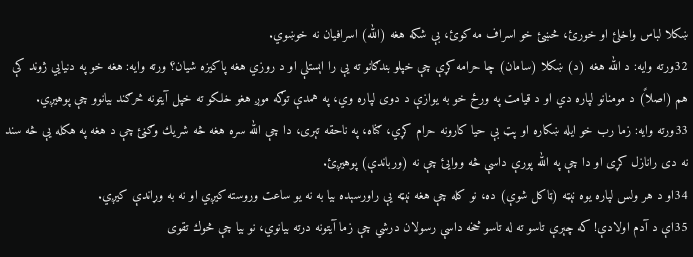ښكلا لباس واخلئ او خورئ، څښئ خو اسراف مه كوئ، بې شكه هغه (الله) اسرافيان نه خوښوي.
32ورته وايه: د الله هغه (د) ښكلا (سامان) چا حرامه كړې چې خپلو بندګانو ته يې را اېستلې او د روزي هغه پاكيزه شيان؟ ورته وايه: هغه خو په دنيايي ژوند كې هم (اصلاً) د مومنانو لپاره دي او د قيامت په ورځ خو به يوازې د دوى لپاره وي، په همدې توګه موږ هغو خلكو ته خپل آيتونه څرګند بيانوو چې پوهيږي.
33ورته وايه: زما رب خو ايله ښكاره او پټ بې حيا كارونه حرام كړي، ګناه، په ناحقه تېرى، دا چې الله سره هغه څه شريك وګڼئ چې د هغه په هكله يې څه سند نه دى رانازل كړى او دا چې په الله پورې داسې څه ووايئ چې نه (ورباندې) پوهيږئ.
34او د هر ولس لپاره يوه نېټه (ټاكل شوې) ده، نو كله چې هغه نېټه يې راورسېده بيا به نه يو ساعت وروسته كيږي او نه به وړاندې كيږي.
35اې د آدم اولادې! كه چېرې تاسو ته له تاسو څخه داسې رسولان درشي چې زما آيتونه درته بيانوي، نو بيا چې څوك تقوى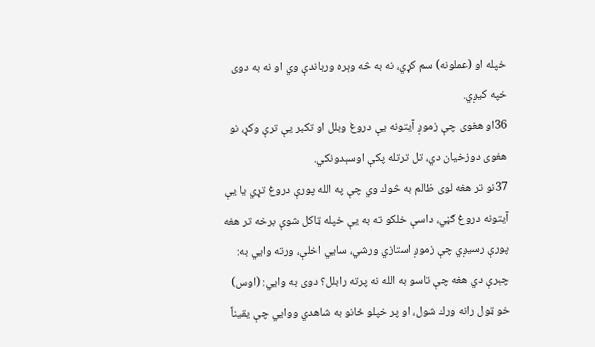خپله او (عملونه) سم كړي، نه به څه وېره ورباندې وي او نه به دوى خپه كيږي.
36او هغوى چې زموږ آيتونه يې دروغ وبلل او تكبر يې ترې وكړ، نو هغوى دوزخيان دي، تل ترتله پكې اوسېدونكي.
37نو تر هغه لوى ظالم به څوك وي چې په الله پورې دروغ تړي يا يې آيتونه دروغ ګڼي، داسې خلكو ته به يې خپله ټاكل شوې برخه تر هغه پورې رسيږي چې زموږ استازي ورشي، سايي اخلې، ورته وايي به: چېرې دي هغه چې تاسو به الله نه پرته رابلل؟ دوى به وايي: (اوس) خو ټول رانه ورك شول، او پر خپلو ځانو به شاهدي ووايي چې يقيناً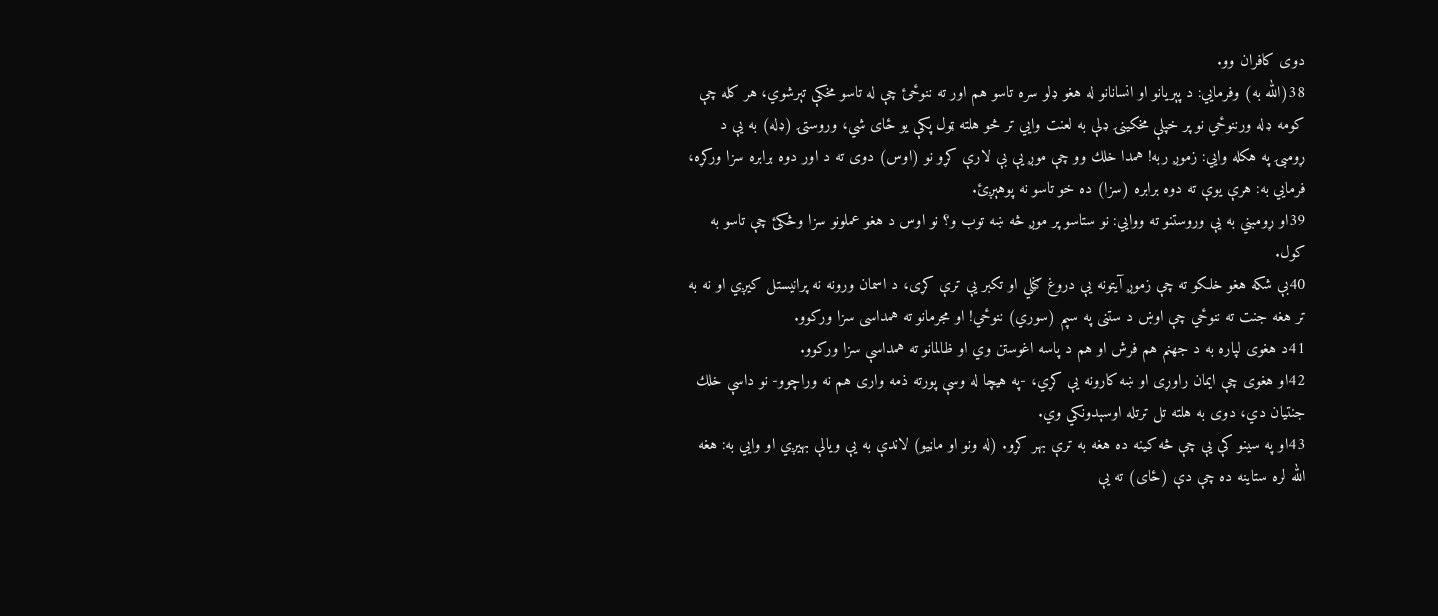دوى كافران وو.
38(الله به) وفرمايي: د پېريانو او انسانانو له هغو ډلو سره تاسو هم اور ته ننوځئ چې له تاسو مخكې تېرشوي، هر كله چې كومه ډله ورننوځي نو پر خپلې مخكينۍ ډلې به لعنت وايي تر څو هلته ټول پكې يو ځاى شي، وروستۍ (ډله) به يې د ړومبۍ په هكله وايي: زموږ ربه! همدا خلك وو چې موږ يې بې لارې كړو نو (اوس) دوى ته د اور دوه برابره سزا وركړه، فرمايي به: هرې يوې ته دوه برابره (سزا) ده خو تاسو نه پوهېږئ.
39او ړومبني به يې وروستنو ته ووايي: نو ستاسو پر موږ څه ښه توب و؟ نو اوس د هغو عملونو سزا وڅكئ چې تاسو به كول.
40بې شكه هغو خلكو ته چې زموږ آيتونه يې دروغ ګڼلي او تكبر يې ترې كړى، د اسمان ورونه نه پرانيستل كيږي او نه به تر هغه جنت ته ننوځي چې اوښ د ستنى په سپم (سوري) ننوځي! او مجرمانو ته همداسى سزا وركوو.
41د هغوى لپاره به د جهنم هم فرش او هم د پاسه اغوستن وي او ظالمانو ته همداسې سزا وركوو.
42او هغوى چې ايمان راوړى او ښه كارونه يې كړي، -په هيچا له وسې پورته ذمه وارى هم نه وراچوو- نو داسې خلك جنتيان دي، دوى به هلته تل ترتله اوسېدونكي وي.
43او په سينو كې يې چې څه كينه ده هغه به ترې بهر كړو. (له ونو او ماڼيو) لاندې به يې ويالې بهيږي او وايي به: هغه الله لره ستاينه ده چې دې (ځاى) ته يې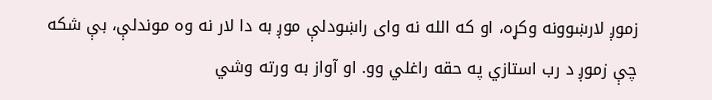زموږ لارښوونه وکړه، او كه الله نه واى راښودلې موږ به دا لار نه وه موندلې، بې شكه چې زموږ د رب استازي په حقه راغلي وو. او آواز به ورته وشي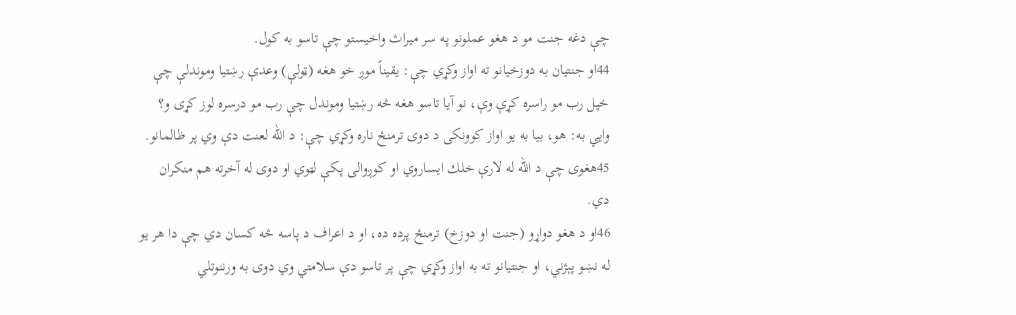چې دغه جنت مو د هغو عملونو په سر ميراث واخيستو چې تاسو به كول.
44او جنتيان به دوزخيانو ته اواز وكړي چې: يقيناً موږ خو هغه (ټولې) وعدې رښتيا وموندلې چې خپل رب مو راسره كړې وې، نو آيا تاسو هغه څه رښتيا وموندل چې رب مو درسره لوز كړى و؟ وايي به: هو، بيا به يو اواز كوونكى د دوى ترمنځ ناره وكړي چې: د الله لعنت دې وي پر ظالمانو.
45هغوى چې د الله له لارې خلك ايساروي او كوږوالى پكې لټوي او دوى له آخرته هم منكران دي.
46او د هغو دواړو (جنت او دوزخ) ترمنځ پرده ده، او د اعراف د پاسه څه كسان دي چې دا هر يو له نښو پېژني، او جنتيانو ته به اواز وكړي چې پر تاسو دې سلامتي وي دوى به ورننوتلي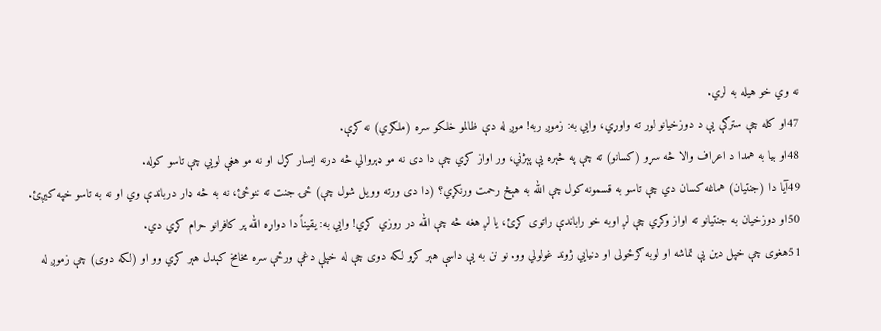نه وي خو هيله به لري.
47او كله چې سترګې يې د دوزخيانو لور ته واوړي، وايي به: زموږ ربه! موږ له دې ظالمو خلكو سره (ملګري) نه كړې.
48او بيا به همدا د اعراف والا څه سړو (کسانو) ته چې په څېره يې پېژني، ور اواز كړي چې دا دى نه مو ډېروالي څه درنه ايسار كړل او نه مو هغې لويي چې تاسو كوله.
49آيا دا (جنتيان) هماغه كسان دي چې تاسو به قسمونه كول چې الله به هېڅ رحمت ورنكړي؟ (دا دى ورته وويل شول چې) ځۍ جنت ته ننوځئ، نه به څه ډار درباندې وي او نه به تاسو خپه كيږئ.
50او دوزخيان به جنتيانو ته اواز وكړي چې لږ اوبه خو راباندې راتوى كړئ، يا لږ هغه څه چې الله در روزي كړي! وايي به: يقيناً دا دواړه الله پر كافرانو حرام كړي دي.
51هغوى چې خپل دين يې تماشه او لوبه ګرځولى او دنيايي ژوند غولولي وو. نو نن به يې داسې هېر كړو لكه دوى چې له خپلې دغې ورځې سره مخامخ كېدل هېر كړي وو او (لكه دوى) چې زموږ له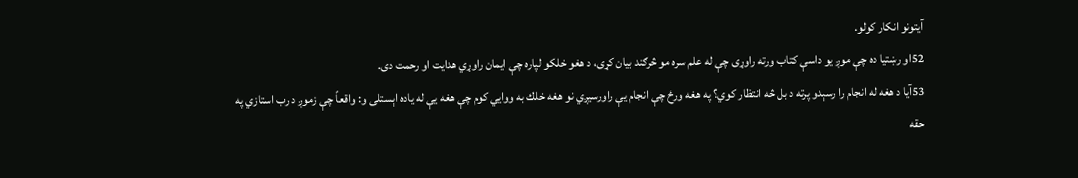آيتونو انكار كولو.
52او رښتيا ده چې موږ يو داسې كتاب ورته راوړى چې له علم سره مو څرګند بيان كړى، د هغو خلكو لپاره چې ايمان راوړي هدايت او رحمت دى.
53آيا د هغه له انجام را رسېدو پرته د بل څه انتظار كوي؟ په هغه ورځ چې انجام يې راورسيږي نو هغه خلك به ووايي كوم چې هغه يې له ياده اېستلى و: واقعاً چې زموږ د رب استازي په حقه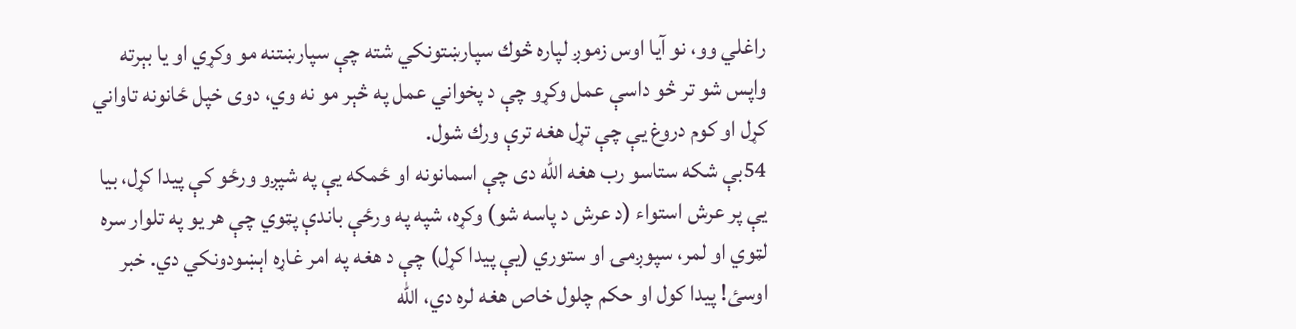راغلي وو، نو آيا اوس زموږ لپاره څوك سپارښتونكي شته چې سپارښتنه مو وكړي او يا بېرته واپس شو تر څو داسې عمل وكړو چې د پخواني عمل په څېر مو نه وي، دوى خپل ځانونه تاواني كړل او كوم دروغ يې چې تړل هغه ترې ورك شول.
54بې شكه ستاسو رب هغه الله دى چې اسمانونه او ځمكه يې په شپږو ورځو كې پيدا كړل، بيا يې پر عرش استواء (د عرش د پاسه شو) وكړه، شپه په ورځې باندې پټوي چې هر يو په تلوار سره لټوي او لمر، سپوږمۍ او ستوري (يې پيدا كړل) چې د هغه په امر غاړه اېښودونكي دي. خبر اوسئ! پيدا كول او حكم چلول خاص هغه لره دي، الله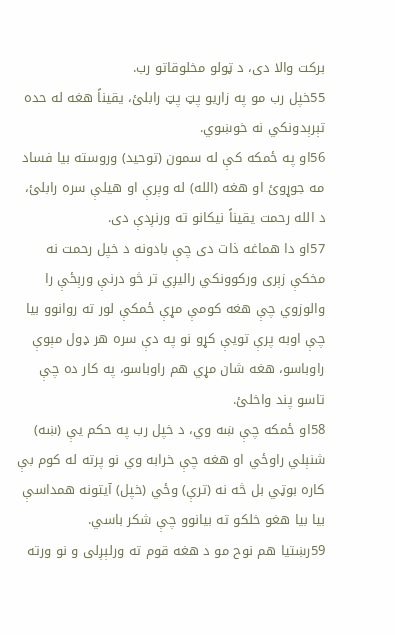بركت والا دى، د ټولو مخلوقاتو رب.
55خپل رب مو په زاريو پټ پټ رابلئ، يقيناً هغه له حده تېرېدونكي نه خوښوي.
56او په ځمكه كې له سمون (توحيد) وروسته بيا فساد مه جوړوئ او هغه (الله) له وېرې او هيلې سره رابلئ، د الله رحمت يقيناً نيكانو ته ورنږدې دى.
57او دا هماغه ذات دى چې بادونه د خپل رحمت نه مخكې زېرى وركوونكي راليږي تر څو درنې ورېځې را والوزوي چې هغه كومې مړې ځمكې لور ته روانوو بيا چې اوبه پرې تويې كړو نو په دې سره هر ډول مېوې راوباسو، هغه شان مړي هم راوباسو، په كار ده چې تاسو پند واخلئ.
58او ځمكه چې ښه وي، د خپل رب په حكم يې (ښه) شنېلي راوځي او هغه چې خرابه وي نو پرته له كوم بې كاره بوټي بل څه نه (ترې) وځي (خپل) آيتونه همداسې بيا بيا هغو خلكو ته بيانوو چې شكر باسي.
59رښتيا هم نوح مو د هغه قوم ته ورلېږلى و نو ورته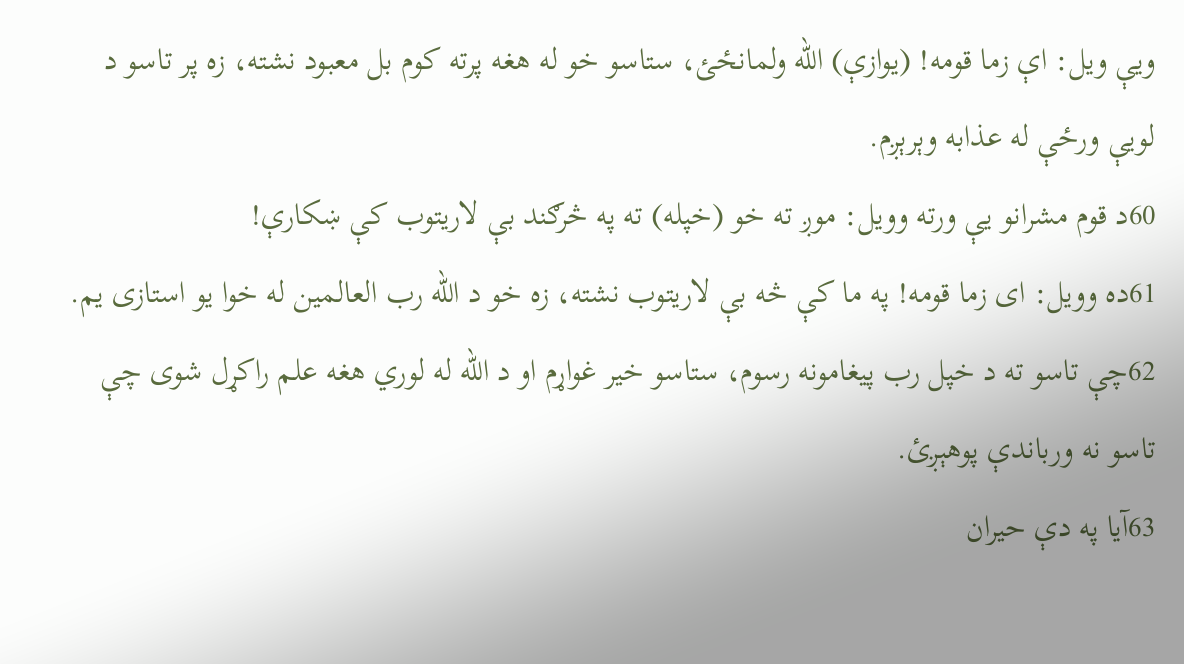ويې ويل: اې زما قومه! (يوازې) الله ولمانځئ، ستاسو خو له هغه پرته كوم بل معبود نشته، زه پر تاسو د لويې ورځې له عذابه وېرېږم.
60د قوم مشرانو يې ورته وويل: موږ ته خو (خپله) ته په څرګند بې لاريتوب كې ښكارې!
61ده وويل: ای زما قومه! په ما كې څه بې لاريتوب نشته، زه خو د الله رب العالمين له خوا يو استازى يم.
62چې تاسو ته د خپل رب پيغامونه رسوم، ستاسو خير غواړم او د الله له لوري هغه علم راكړل شوى چې تاسو نه ورباندې پوهېږئ.
63آيا په دې حيران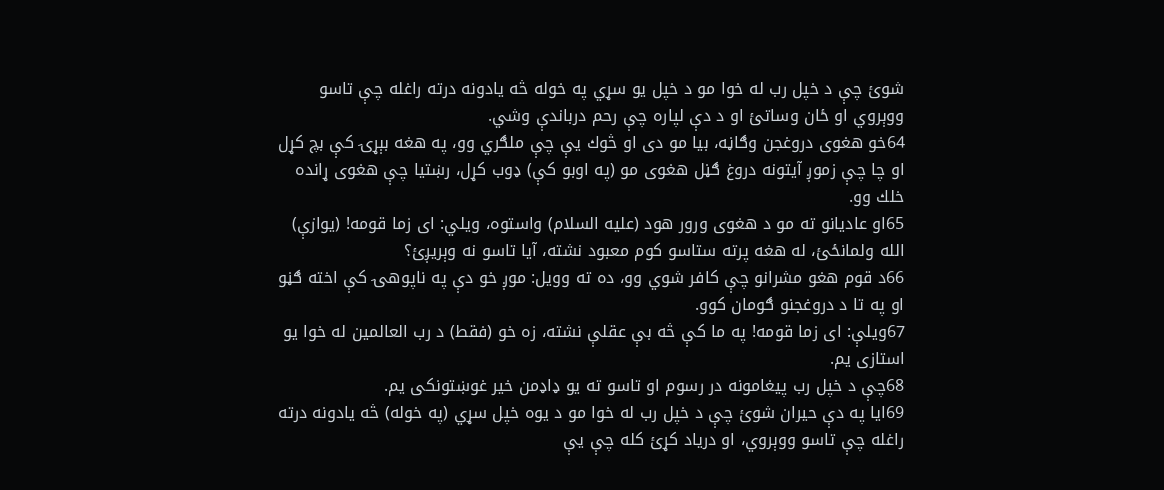شوئ چې د خپل رب له خوا مو د خپل يو سړي په خوله څه يادونه درته راغله چې تاسو ووېروي او ځان وساتئ او د دې لپاره چې رحم درباندې وشي.
64خو هغوى دروغجن وګاڼه، بيا مو دى او څوك يې چې ملګري وو، په هغه بېړۍ كې بچ كړل او چا چې زموږ آيتونه دروغ ګڼل هغوى مو (په اوبو كې) ډوب كړل، رښتيا چې هغوى ړانده خلك وو.
65او عاديانو ته مو د هغوى ورور هود (علیه السلام) واستوه، ويلي: ای زما قومه! (يوازې) الله ولمانځئ، له هغه پرته ستاسو كوم معبود نشته، آيا تاسو نه وېريږئ؟
66د قوم هغو مشرانو چې كافر شوي وو، ده ته وويل: موږ خو دې په ناپوهۍ كې اخته ګڼو او په تا د دروغجنو ګومان كوو.
67ويلې: ای زما قومه! په ما كې څه بې عقلې نشته، زه خو (فقط) د رب العالمين له خوا يو استازى يم.
68چې د خپل رب پيغامونه در رسوم او تاسو ته يو ډاډمن خير غوښتونكى یم.
69ايا په دې حيران شوئ چې د خپل رب له خوا مو د يوه خپل سړي (په خوله) څه يادونه درته راغله چې تاسو ووېروي، او درياد كړئ کله چې یې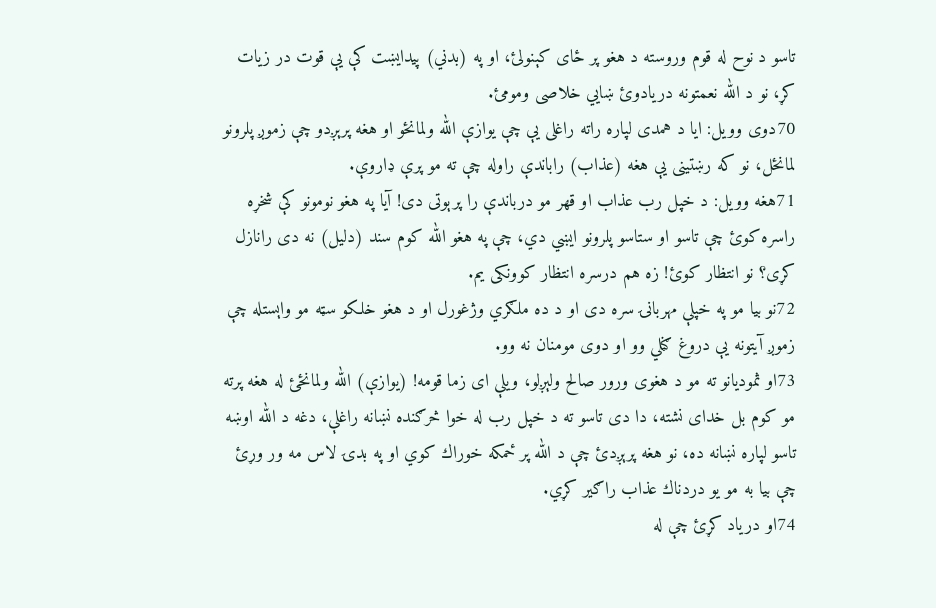تاسو د نوح له قوم وروسته د هغو پر ځاى كېنولئ، او په (بدني) پيدايښت كې يې قوت در زيات كړ، نو د الله نعمتونه دريادوئ ښايي خلاصى ومومئ.
70دوى وويل: ايا د همدى لپاره راته راغلى يې چې يوازې الله ولمانځو او هغه پرېږدو چې زموږ پلرونو لمانځل، نو كه رښتينى يې هغه (عذاب) راباندې راوله چې ته مو پرې ډاروې.
71هغه وويل: د خپل رب عذاب او قهر مو درباندې را پرېوتى دى! آيا په هغو نومونو كې شخړه راسره كوئ چې تاسو او ستاسو پلرونو ايښي دي، چې په هغو الله كوم سند (دلیل) نه دى رانازل كړى؟ نو انتظار كوئ! زه هم درسره انتظار كوونكى يم.
72نو بيا مو په خپلې مهربانۍ سره دى او د ده ملګري وژغورل او د هغو خلكو سټه مو واېستله چې زموږ آيتونه يې دروغ ګڼلي وو او دوى مومنان نه وو.
73او ثموديانو ته مو د هغوى ورور صالح ولېږلو، ويلې اى زما قومه! (يوازې) الله ولمانځئ له هغه پرته مو كوم بل خداى نشته، دا دى تاسو ته د خپل رب له خوا څرګنده نښانه راغلې، دغه د الله اوښه تاسو لپاره نښانه ده، نو هغه پرېږدئ چې د الله پر ځمكه خوراك كوي او په بدۍ لاس مه ور وړئ چې بيا به مو يو دردناك عذاب راګير كړي.
74او درياد كړئ چې له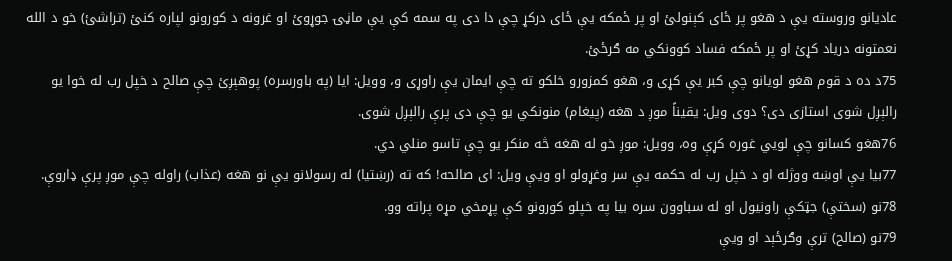عاديانو وروسته يې د هغو پر ځاى كېنولئ او پر ځمكه يې ځاى دركړ چې دا دى په سمه كې يې ماڼۍ جوړوئ او غرونه د كورونو لپاره كنئ (تراشئ) خو د الله نعمتونه درياد كړئ او پر ځمكه فساد كوونكي مه ګرځئ.
75د ده د قوم هغو لويانو چې كبر يې کړی و، هغو كمزورو خلكو ته چې ايمان يې راوړى و، وويل: ايا (په باورسره) پوهېږئ چې صالح د خپل رب له خوا يو رالېږل شوى استازى دى؟ دوى ويل: يقيناً موږ د هغه (پيغام) منونكي يو چې دى پرې رالېږل شوى.
76هغو كسانو چې لويي غوره كړې وه، وويل: موږ خو له هغه څه منكر يو چې تاسو منلي دي.
77بيا يې اوښه ووژله او د خپل رب له حكمه يې سر وغړولو او ويې ويل: اى صالحه! كه ته (رښتيا) له رسولانو يې نو هغه (عذاب) راوله چې موږ پرې ډاروې.
78نو (سختې) جټكې راونيول او له سباوون سره بيا په خپلو كورونو كې پړمخي مړه پراته وو.
79نو (صالح) ترې وګرځېد او ويې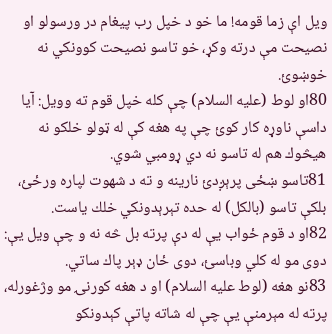ويل اې زما قومه! ما خو د خپل رب پيغام در ورسولو او نصيحت مې درته وكړ، خو تاسو نصيحت كوونكي نه خوښوئ.
80او لوط (علیه السلام) چې كله خپل قوم ته وويل: آيا داسې ناوړه كار كوئ چې په هغه كې له ټولو خلكو نه هيڅوك هم له تاسو نه دي ړومبي شوي.
81تاسو ښځى پرېږدئ نارينه و ته د شهوت لپاره ورځئ، بلكې تاسو (بالكل) له حده تېرېدونكي خلك ياست.
82او د قوم ځواب يې له دې پرته بل څه نه و چې ويل يې: دوى مو له كلي وباسئ، دوى ځان ډېر پاك ساتي.
83نو هغه (لوط علیه السلام) او د هغه كورنۍ مو وژغورله، پرته له مېرمنې يې چې له شاته پاتې کېدونكو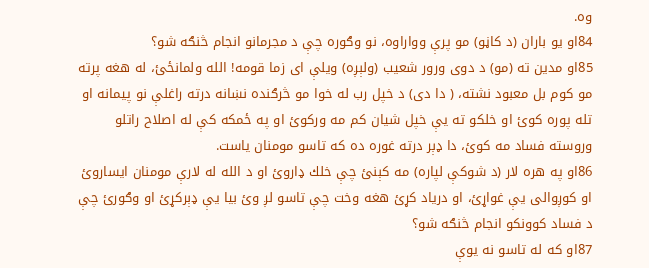وه.
84او يو باران (د كاڼو) مو پرې وواراوه، نو وګوره چې د مجرمانو انجام څنګه شو؟
85او مدين ته (مو) د دوى ورور شعيب (ولېږه) ويلې ای زما قومه! الله ولمانځئ، له هغه پرته مو كوم بل معبود نشته، ( دا دى) د خپل رب له خوا مو څرګنده نښانه درته راغلې نو پيمانه او تله پوره كوئ او خلكو ته يې خپل شيان كم مه وركوئ او په ځمكه كې له اصلاح راتلو وروسته فساد مه كوئ، دا ډېر درته غوره ده كه تاسو مومنان ياست.
86او په هره لار (د شوكې لپاره) مه كېنئ چې خلك ډاروئ او د الله له لارې مومنان ايساروئ او كوږوالى يې غواړئ، او درياد كړئ هغه وخت چې تاسو لږ وئ بيا يې ډېركړئ او وګورئ چې د فساد كوونكو انجام څنګه شو؟
87او كه له تاسو نه يوې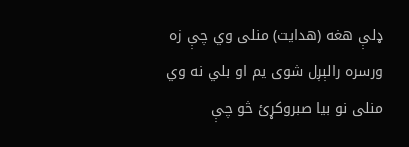ډلې هغه (هدايت) منلى وي چې زه ورسره رالېږل شوى يم او بلي نه وي منلى نو بيا صبروكړئ څو چې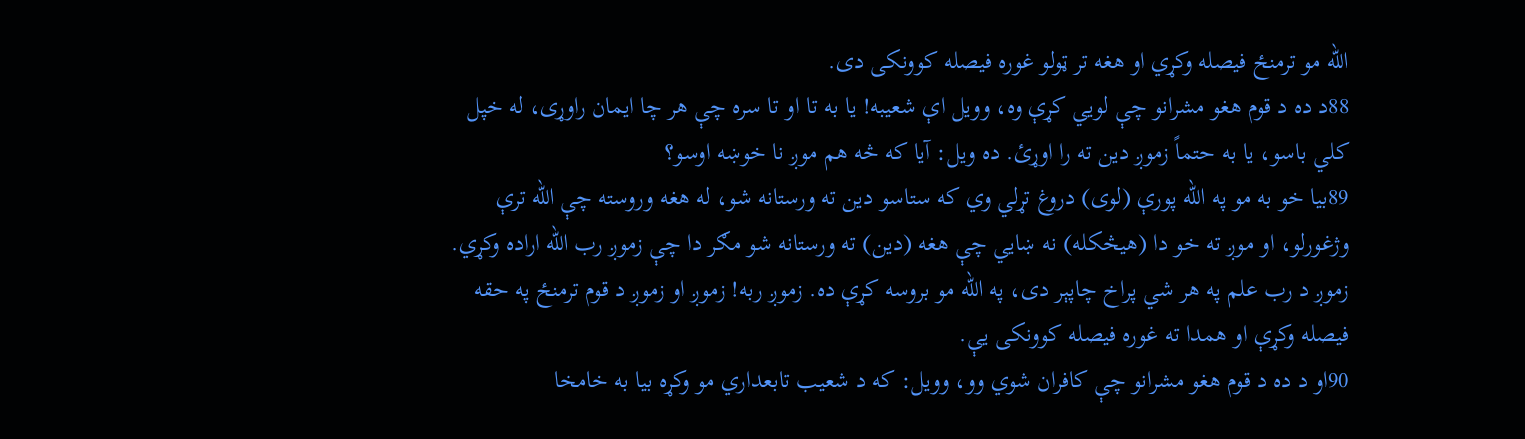الله مو ترمنځ فيصله وكړي او هغه تر ټولو غوره فيصله كوونكى دى.
88د ده د قوم هغو مشرانو چې لويي كړې وه، وويل اې شعيبه! يا به تا او تا سره چې هر چا ايمان راوړى، له خپل كلي باسو، يا به حتماً زموږ دين ته را اوړئ. ده ويل: آيا كه څه هم موږ نا خوښه اوسو؟
89بيا خو به مو په الله پورې (لوى) دروغ تړلي وي كه ستاسو دين ته ورستانه شو، له هغه وروسته چې الله ترې وژغورلو، او موږ ته خو دا (هيڅكله) نه ښايي چې هغه (دين) ته ورستانه شو مګر دا چې زموږ رب الله اراده وكړي. زموږ د رب علم په هر شي پراخ چاپېر دى، په الله مو بروسه كړې ده. زموږ ربه! زموږ او زموږ د قوم ترمنځ په حقه فيصله وكړې او همدا ته غوره فيصله كوونكى يې.
90او د ده د قوم هغو مشرانو چې كافران شوي وو، وويل: كه د شعيب تابعداري مو وكړه بيا به خامخا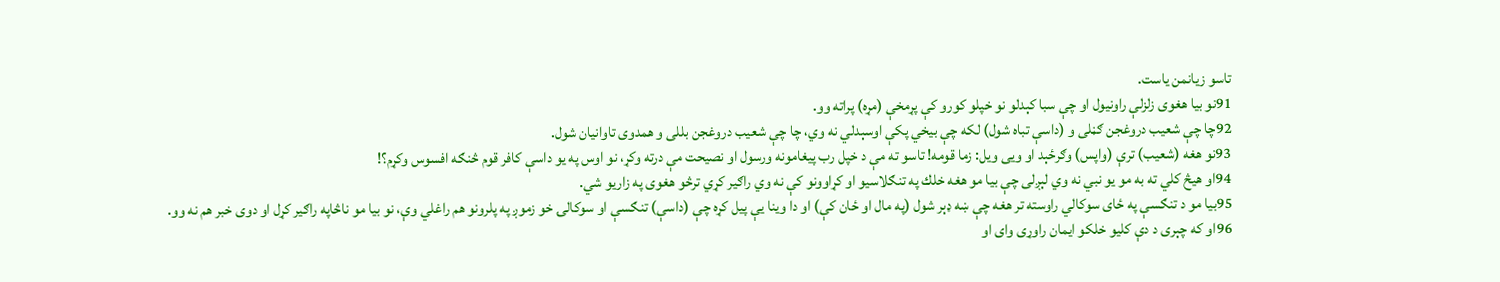تاسو زيانمن ياست.
91نو بيا هغوى زلزلې راونيول او چې سبا كېدلو نو خپلو كورو كې پړمخې (مړه) پراته وو.
92چا چې شعيب دروغجن ګڼلى و (داسې تباه شول) لكه چې بيخي پكې اوسېدلي نه وي، چا چې شعيب دروغجن بللى و همدوى تاوانيان شول.
93نو هغه (شعيب) ترې (واپس) وګرځېد او ويى ويل: زما قومه! تاسو ته مې د خپل رب پيغامونه ورسول او نصيحت مې درته وكړ، نو اوس په يو داسې كافر قوم څنګه افسوس وكړم؟!
94او هيڅ كلي ته به مو يو نبي نه وي لېږلى چې بيا مو هغه خلك په تنګلاسيو او كړاوونو كې نه وي راګير كړي ترڅو هغوى په زاريو شي.
95بيا مو د تنګسې په ځاى سوكالي راوسته تر هغه چې ښه ډېر شول (په مال او ځان كې) او دا وينا يې پيل كړه چې (داسې) تنګسې او سوكالۍ خو زموږ په پلرونو هم راغلي وې، نو بيا مو ناڅاپه راګير كړل او دوى خبر هم نه وو.
96او كه چېرى د دې كليو خلكو ايمان راوړى واى او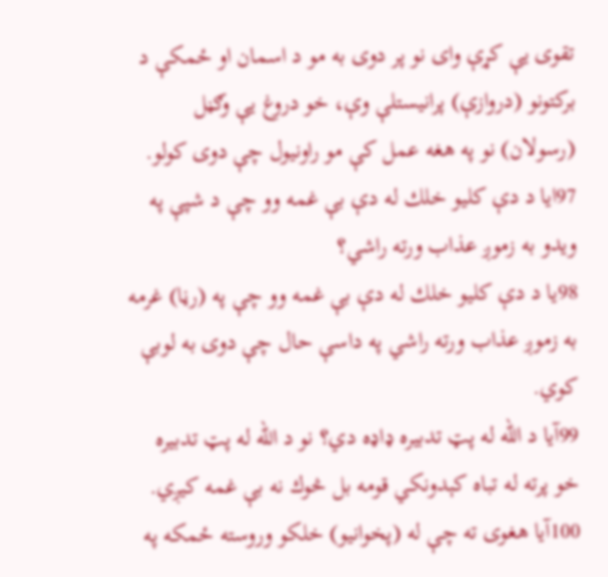تقوى يې كړې واى نو پر دوى به مو د اسمان او ځمكې د بركتونو (دروازې) پرانيستلې وې، خو دروغ يې وګڼل (رسولان) نو په هغه عمل كې مو راونيول چې دوى كولو.
97ايا د دې كليو خلك له دې بې غمه وو چې د شپې په ويدو به زموږ عذاب ورته راشي؟
98يا د دې كليو خلك له دې بې غمه وو چې په (رڼا) غرمه به زموږ عذاب ورته راشي په داسې حال چې دوى به لوبې كوي.
99آيا د الله له پټ تدبيره ډاډه دي؟ نو د الله له پټ تدبيره خو پرته له تباه كېدونكي قومه بل څوك نه بې غمه كيږي.
100آيا هغوى ته چې له (پخوانيو) خلكو وروسته ځمكه په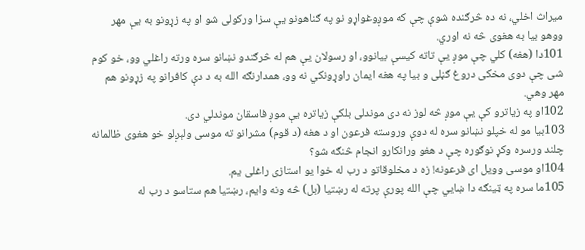ميراث اخلي، نه ده څرګنده شوې چې كه موږوغواړو نو په ګناهونو يې سزا وركولى شو او په زړونو به يې مهر ووهو بيا به هغوى څه نه اوري.
101دا (هغه) كلي چې موږ يې تاته كيسې بيانوو، او رسولان يې هم له څرګندو نښانو سره ورته راغلي وو، خو كوم شى چې دوى مخكى دروغ ګڼلى و بيا په هغه ايمان راوړونكي نه وو، همدارنګه الله به د دې كافرانو په زړونو هم مهر وهي.
102او په زياترو كې يې موږ څه لوز نه دى موندلى بلكې زياتره يې موږ فاسقان موندلي دى.
103بيا مو له خپلو نښانو سره له دوې وروسته فرعون او د هغه (د قوم) مشرانو ته موسى ولېږلو خو هغوى ظالمانه چلند ورسره وكړ نوګوره چې د هغو ورانكارو انجام څنګه شو؟
104او موسى وويل ای فرعونه! زه د مخلوقاتو د رب له خوا يو استازى راغلى يم.
105ما سره په ټينګه دا ښايي چې الله پورې پرته له رښتيا (بل) څه ونه وايم، رښتيا هم ستاسو د رب له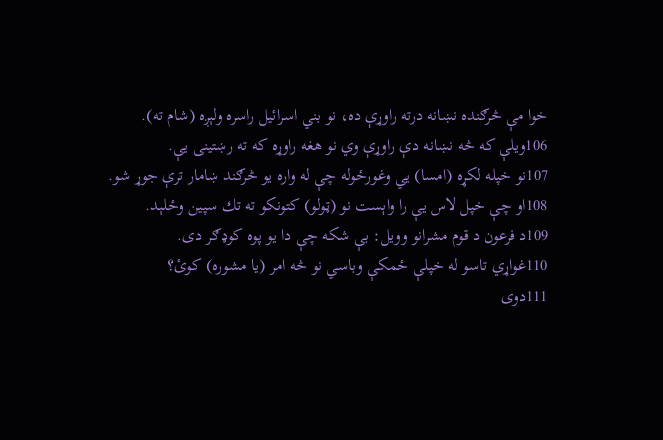خوا مې څرګنده نښانه درته راوړې ده، نو بني اسرائيل راسره ولېږه (شام ته).
106ويلې كه څه نښانه دې راوړې وي نو هغه راوړه كه ته رښتينی یې.
107نو خپله لکړه (امسا) يي وغورځوله چې له واره يو څرګند ښامار ترې جوړ شو.
108او چې خپل لاس يې را واېست نو (ټولو) كتونكو ته تك سپين وځلېد.
109د فرعون د قوم مشرانو وويل: بې شكه چې دا يو پوه كوډګر دى.
110غواړي تاسو له خپلې ځمكې وباسي نو څه امر (يا مشوره) كوئ؟
111دوى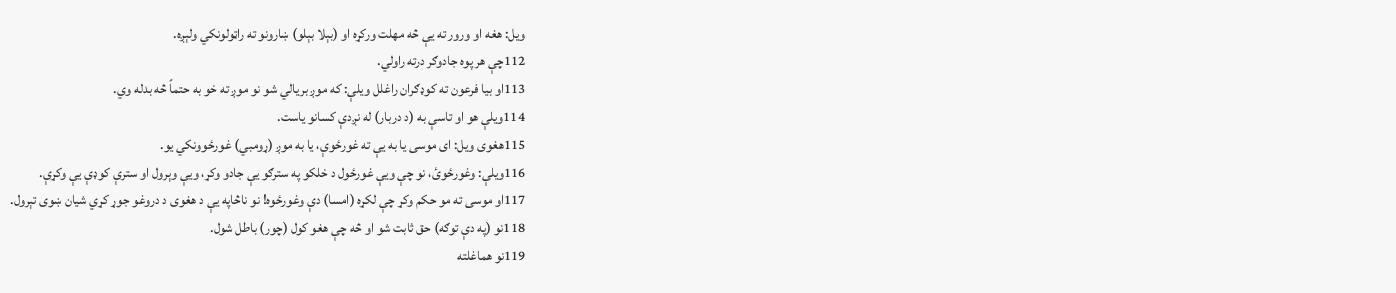ويل: هغه او ورور ته يې څه مهلت وركړه او (بېلا بېلو) ښارونو ته راټولونكي ولېږه.
112چې هر پوه جادوګر درته راولي.
113او بيا فرعون ته كوډګران راغلل ويلې: كه موږ بريالي شو نو موږ ته خو به حتماً څه بدله وي.
114ويلې هو او تاسې به (د دربار) له نږدې كسانو ياست.
115هغوى ويل: ای موسى يا به يې ته غورځوې، يا به موږ (ړومبي) غورځوونكي یو.
116ويلې: وغورځوئ، نو چې ويې غورځول د خلكو په سترګو يې جادو وكړ، ويې وېرول او سترې كوډې يې وكړې.
117او موسى ته مو حكم وكړ چې لکړه (امسا) دې وغورځوه! نو ناڅاپه يې د هغوى د دروغو جوړ كړي شيان ښوى تېرول.
118نو (په دې توګه) حق ثابت شو او څه چې هغو كول (چور) باطل شول.
119نو هماغلته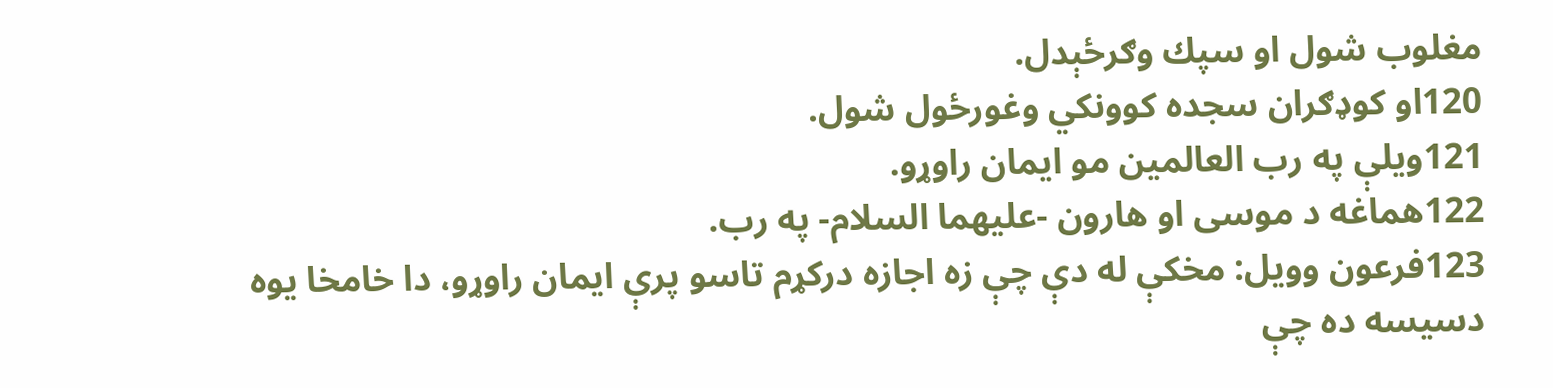مغلوب شول او سپك وګرځېدل.
120او كوډګران سجده كوونكي وغورځول شول.
121ويلې په رب العالمين مو ايمان راوړو.
122هماغه د موسى او هارون -علیهما السلام- په رب.
123فرعون وويل: مخكې له دې چې زه اجازه دركړم تاسو پرې ايمان راوړو، دا خامخا يوه دسيسه ده چې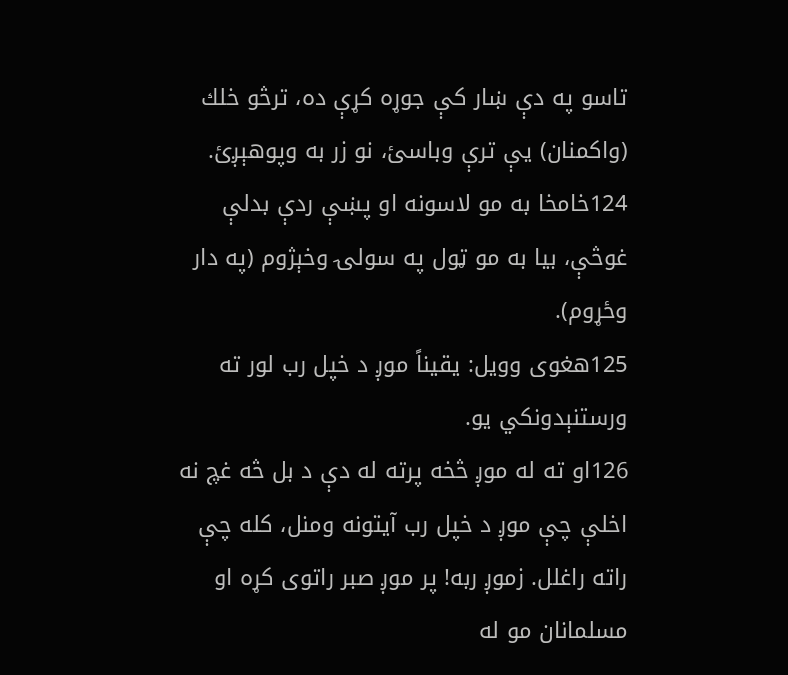تاسو په دې ښار كې جوړه كړې ده، ترڅو خلك (واكمنان) يې ترې وباسئ، نو زر به وپوهېږئ.
124خامخا به مو لاسونه او پښې ردې بدلې غوڅې، بيا به مو ټول په سولۍ وخېژوم (په دار وځړوم).
125هغوى وويل: يقيناً موږ د خپل رب لور ته ورستنېدونكي يو.
126او ته له موږ څخه پرته له دې د بل څه غچ نه اخلې چې موږ د خپل رب آيتونه ومنل، كله چې راته راغلل. زموږ ربه! پر موږ صبر راتوی كړه او مسلمانان مو له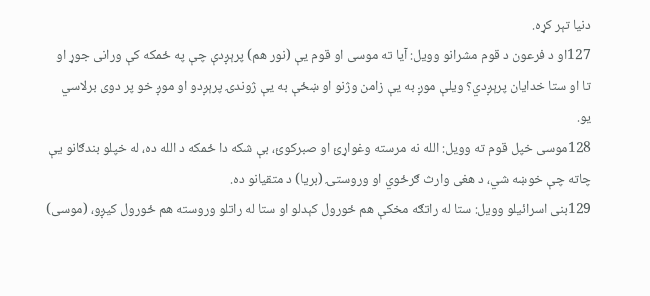دنيا تېر كړه.
127او د فرعون د قوم مشرانو وويل: آيا ته موسى او قوم يې (نور هم) پرېږدې چې په ځمكه كې ورانى جوړ او تا او ستا خدايان پرېږدي؟ ويلې موږ به يې زامن وژنو او ښځې به يې ژوندۍ پرېږدو او موږ خو پر دوى برلاسي يو.
128موسى خپل قوم ته وويل: الله نه مرسته وغواړئ او صبركوئ، بې شكه دا ځمكه د الله ده، له خپلو بندګانو يې چاته چې خوښه شي، د هغى وارث ګرځوي او وروستۍ (بريا) د متقيانو ده.
129بنى اسرائيلو وويل: ستا له راتګه مخكې هم ځورول كېدلو او ستا له راتلو وروسته هم ځورول كيږو، (موسى)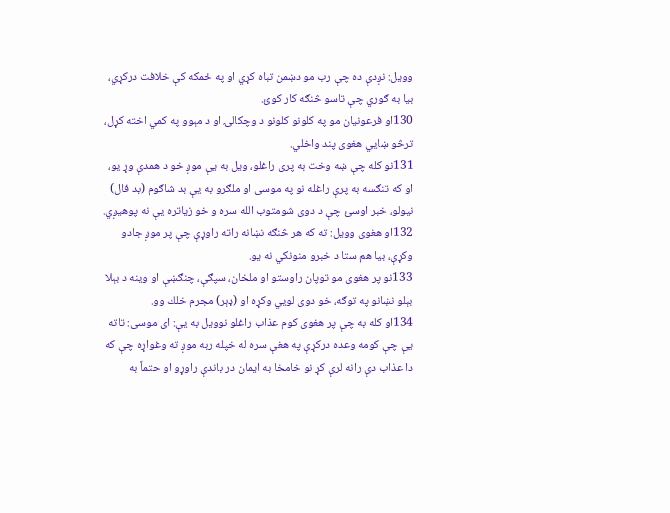وويل: نږدې ده چې رب مو دښمن تباه كړي او په ځمكه كې خلافت دركړي، بيا به ګوري چې تاسو څنګه كار كوئ.
130او فرعونيان مو په كلونو كلونو د وچکالۍ او د مېوو په كمي اخته كړل، ترڅو ښايي هغوى پند واخلي.
131نو كله چې ښه وخت به پرى راغلو، ويل به يې موږ خو د همدې وړ يو، او كه تنګسه به پرې راغله نو په موسى او ملګرو به يې بد شاګوم (بد فال) نيولو، خبر اوسئ چې د دوى شومتوب الله سره و خو زياتره يې نه پوهيږي.
132او هغوى وويل: ته كه هر څنګه نښانه راته راوړې چې پر موږ جادو وكړې، بيا هم ستا د خبرو منونكي نه يو.
133نو پر هغوى مو توپان راوستو او ملخان، سپګې، چنګښې او وينه د بېلا بېلو نښانو په توګه، خو دوى لويي وكړه او (ډېر) مجرم خلك وو.
134او كله به چې پر هغوى كوم عذاب راغلو نوويل به يې: ای موسى: تاته يې چې كومه وعده دركړې په هغې سره له خپله ربه موږ ته وغواړه چې كه دا عذاب دې رانه لرې كړ نو خامخا به ايمان در باندې راوړو او حتماً به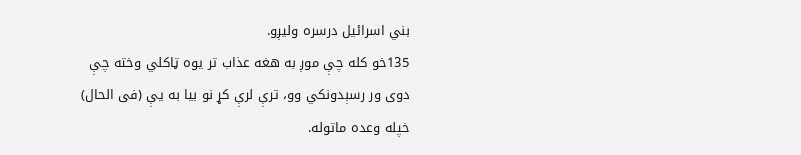بني اسرائيل درسره وليږو.
135خو كله چې موږ به هغه عذاب تر يوه ټاكلي وخته چې دوى ور رسېدونكي وو، ترې لرې كړ نو بيا به يې (فى الحال) خپله وعده ماتوله.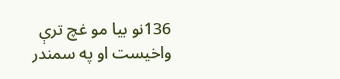136نو بيا مو غچ ترې واخيست او په سمندر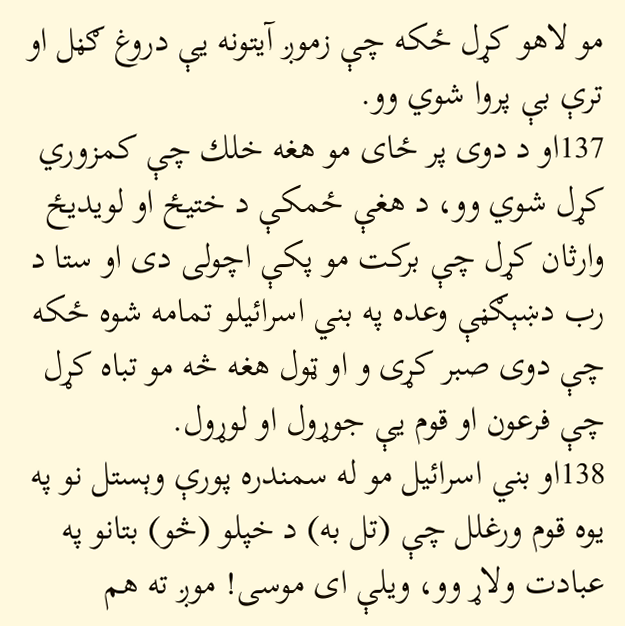مو لاهو كړل ځكه چې زموږ آيتونه يې دروغ ګڼل او ترې بې پروا شوي وو.
137او د دوى پر ځاى مو هغه خلك چې كمزوري كړل شوي وو، د هغې ځمكې د ختيځ او لويديځ وارثان كړل چې بركت مو پكې اچولى دى او ستا د رب دښېګڼې وعده په بني اسرائيلو تمامه شوه ځكه چې دوى صبر كړى و او ټول هغه څه مو تباه كړل چې فرعون او قوم يې جوړول او لوړول.
138او بني اسرائيل مو له سمندره پورې وېستل نو په يوه قوم ورغلل چې (تل به) د خپلو (څو) بتانو په عبادت ولاړ وو، ويلې اى موسى! موږ ته هم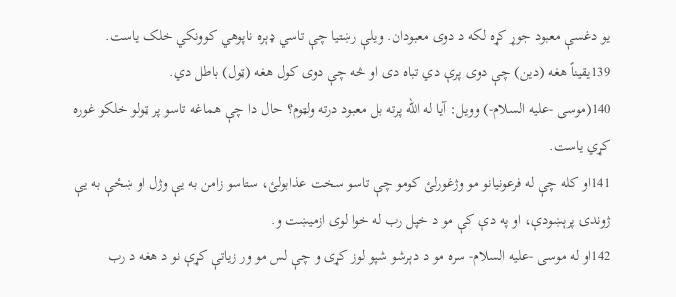يو دغسې معبود جوړ كړه لكه د دوى معبودان. ويلې رښتيا چې تاسي ډېره ناپوهي کوونکي خلک یاست.
139يقيناً هغه (دين) چې دوى پرې دي تباه دى او څه چې دوى كول هغه (ټول) باطل دي.
140(موسى -علیه السلام-) وويل: آيا له الله پرته بل معبود درته ولټوم؟ حال دا چې هماغه تاسو پر ټولو خلكو غوره كړي ياست.
141او كله چې له فرعونيانو مو وژغورلئ كومو چې تاسو سخت عذابولئ، ستاسو زامن به يې وژل او ښځې به يې ژوندۍ پرېښودې، او په دې كې مو د خپل رب له خوا لوى ازميښت و.
142او له موسى -علیه السلام- سره مو د دېرشو شپو لوز كړى و چې لس مو ور زياتې كړې نو د هغه د رب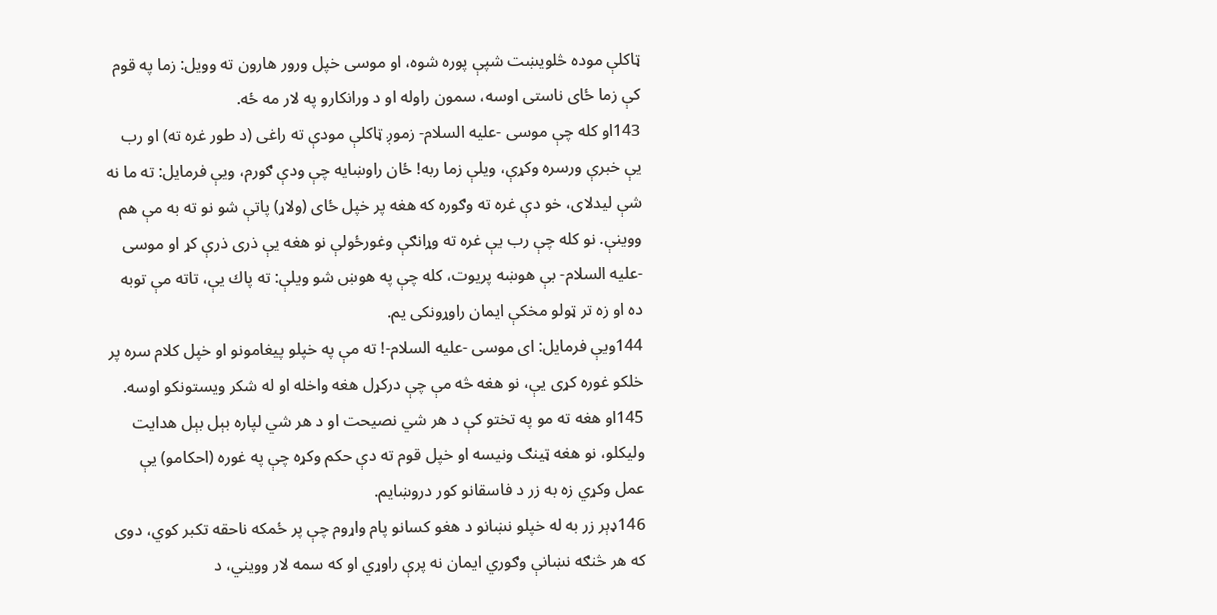ټاكلې موده څلويښت شپې پوره شوه، او موسى خپل ورور هارون ته وويل: زما په قوم كې زما ځاى ناستى اوسه، سمون راوله او د ورانكارو په لار مه ځه.
143او كله چې موسى -علیه السلام- زموږ ټاكلې مودې ته راغى (د طور غره ته) او رب يې خبرې ورسره وكړې، ويلې زما ربه! ځان راوښايه چې ودې ګورم، ويې فرمايل: ته ما نه شې ليدلاى، خو دې غره ته وګوره كه هغه پر خپل ځاى (ولاړ) پاتې شو نو ته به مې هم ووينې. نو كله چې رب يې غره ته وړانګې وغورځولې نو هغه يې ذرى ذرې كړ او موسی -علیه السلام- بې هوښه پريوت، كله چې په هوښ شو ويلې: ته پاك يې، تاته مې توبه ده او زه تر ټولو مخكې ايمان راوړونكى يم.
144ويې فرمايل: ای موسى -علیه السلام-! ته مې په خپلو پيغامونو او خپل كلام سره پر خلكو غوره كړى يې، نو هغه څه مې چې دركړل هغه واخله او له شكر ويستونكو اوسه.
145او هغه ته مو په تختو كې د هر شي نصيحت او د هر شي لپاره بېل بېل هدايت وليكلو، نو هغه ټينګ ونيسه او خپل قوم ته دې حكم وكړه چې په غوره (احكامو) يې عمل وكړي زه به زر د فاسقانو كور دروښايم.
146ډېر زر به له خپلو نښانو د هغو كسانو پام واړوم چې پر ځمكه ناحقه تكبر كوي، دوى كه هر څنګه نښانې وګوري ايمان نه پرې راوړي او كه سمه لار وويني، د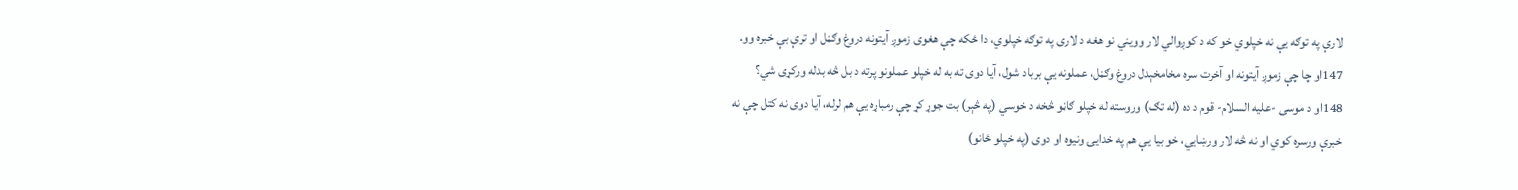لارې په توګه يې نه خپلوي خو كه د كوږوالي لار وويني نو هغه د لارى په توګه خپلوي، دا ځكه چې هغوى زموږ آيتونه دروغ وګڼل او ترې بې خبره وو.
147او چا چې زموږ آيتونه او آخرت سره مخامخېدل دروغ وګڼل، عملونه يې برباد شول، آيا دوى ته به له خپلو عملونو پرته د بل څه بدله وركړی شي؟
148او د موسى -علیه السلام- قوم د ده (له تګ) وروسته له خپلو ګاڼو څخه د خوسي (په څېر) بت جوړ كړ چې رمباړه یې هم لرله، آيا دوى نه كتل چې نه خبرې ورسره كوي او نه څه لار ورښايي، خو بيا يې هم په خدايۍ ونيوه او دوى (په خپلو ځانو)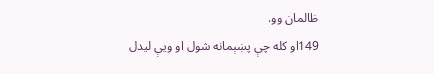ظالمان وو.
149او كله چې پښېمانه شول او ويې ليدل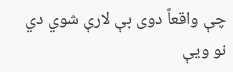چې واقعاً دوى بې لارې شوي دي نو ويې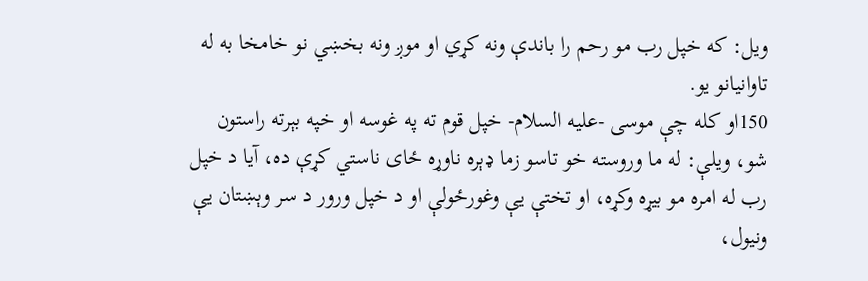ويل: كه خپل رب مو رحم را باندې ونه كړي او موږ ونه بخښي نو خامخا به له تاوانيانو يو.
150او كله چې موسى -علیه السلام- خپل قوم ته په غوسه او خپه بېرته راستون شو، ويلې: له ما وروسته خو تاسو زما ډېره ناوړه ځاى ناستي كړې ده، آيا د خپل رب له امره مو بيړه وكړه، او تختې يې وغورځولې او د خپل ورور د سر وېښتان يې ونيول،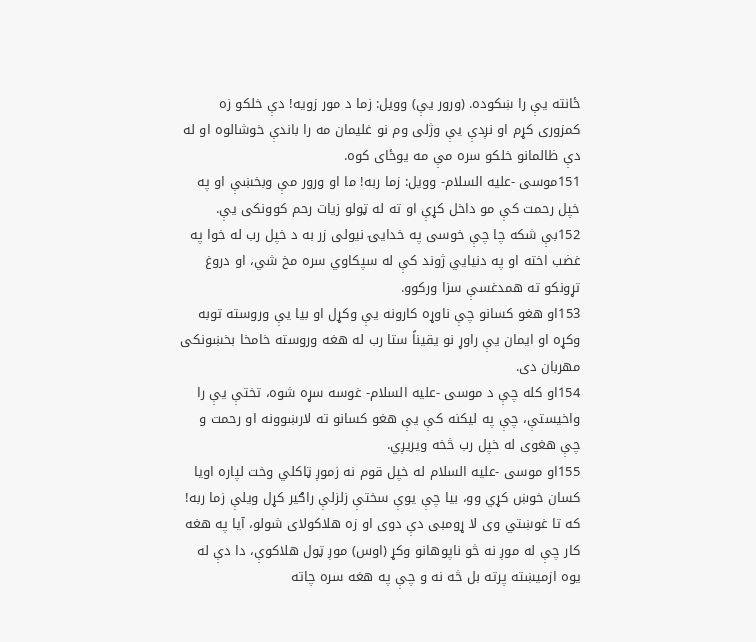ځانته یې را ښكوده. (ورور یې) وویل: زما د مور زويه! دې خلكو زه كمزورى كړم او نږدې يې وژلى وم نو غليمان مه را باندې خوشالوه او له دې ظالمانو خلكو سره مې مه يوځاى كوه.
151موسى -علیه السلام- وويل: زما ربه! ما او ورور مې وبخښې او په خپل رحمت كې مو داخل كړې او ته له ټولو زيات رحم كوونكى يې.
152بې شكه چا چې خوسى په خدايۍ نيولى زر به د خپل رب له خوا په غضب اخته او په دنيايي ژوند كې له سپكاوي سره مخ شي، او دروغ تړونكو ته همدغسې سزا وركوو.
153او هغو كسانو چې ناوړه كارونه یې وكړل او بيا يې وروسته توبه وكړه او ايمان يې راوړ نو يقيناً ستا رب له هغه وروسته خامخا بخښونكى مهربان دى.
154او كله چې د موسى -علیه السلام- غوسه سړه شوه، تختې يې را واخيستې، چې په ليكنه كې يې هغو كسانو ته لارښوونه او رحمت و چې هغوى له خپل رب څخه ويريږي.
155او موسى -علیه السلام له خپل قوم نه زموږ ټاكلي وخت لپاره اويا كسان خوښ كړي وو، بيا چې يوې سختې زلزلې راګير كړل ويلې زما ربه! كه تا غوښتي وى لا ړومبى دې دوى او زه هلاكولاى شولو، آيا په هغه كار چې له موږ نه څو ناپوهانو وكړ (اوس) موږ ټول هلاكوې، دا دې له يوه ازميښته پرته بل څه نه و چې په هغه سره چاته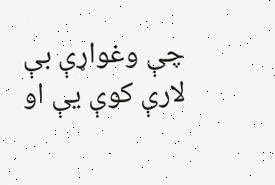چې وغواړې بې لارې كوې يې او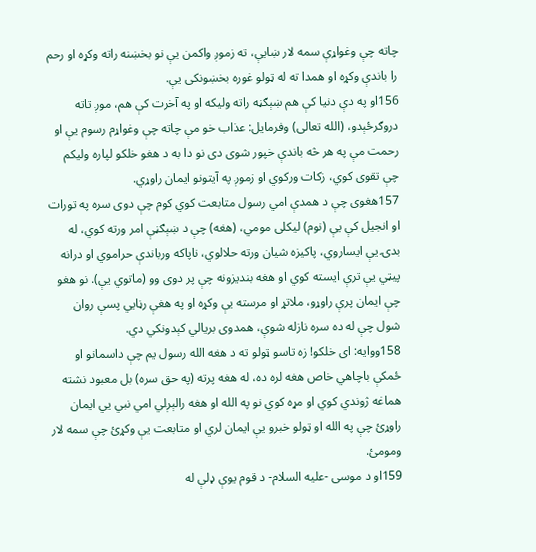چاته چې وغواړې سمه لار ښايې، ته زموږ واكمن يې نو بخښنه راته وكړه او رحم را باندې وكړه او همدا ته له ټولو غوره بخښونكى يې.
156او په دې دنيا كې هم ښېګڼه راته وليكه او په آخرت كې هم، موږ تاته دروګرځېدو، (الله تعالی) وفرمايل: عذاب خو مې چاته چې وغواړم رسوم يې او رحمت مې په هر څه باندې خپور شوى دى نو دا به د هغو خلكو لپاره وليكم چې تقوى كوي، زكات وركوي او زموږ په آيتونو ايمان راوړي.
157هغوى چې د همدې امي رسول متابعت كوي كوم چې دوى سره په تورات او انجيل كې يې (نوم) ليكلى مومي، (هغه) چې د ښېګڼې امر ورته كوي، له بدۍ يې ايساروي، پاكيزه شيان ورته حلالوي، ناپاكه ورباندې حراموي او درانه پيټي يې ترې ايسته كوي او هغه بنديزونه چې پر دوى وو (ماتوي يې). نو هغو چې ايمان پرې راوړو، ملاتړ او مرسته يې وكړه او په هغې رڼايي پسې روان شول چې له ده سره نازله شوې، همدوى بريالي كېدونكي دي.
158ووايه: ای خلكو! زه تاسو ټولو ته د هغه الله رسول يم چې داسمانو او ځمكې باچاهي خاص هغه لره ده، له هغه پرته (په حق سره) بل معبود نشته هماغه ژوندي كوي او مړه كوي نو په الله او هغه رالېږلي امي نبي يي ايمان راوړئ چې په الله او ټولو خبرو يې ايمان لري او متابعت يې وكړئ چې سمه لار ومومئ.
159او د موسى -علیه السلام- د قوم يوې ډلې له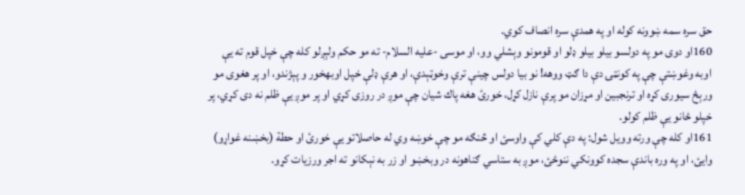حق سره سمه ښوونه كوله او په همدې سره انصاف کوي.
160او دوى مو په دولسو بیلو بیلو ډلو او قومونو وېشلي وو، او موسى -علیه السلام- ته مو حكم ولېږلو كله چې خپل قوم ته يې اوبه وغوښتې چې په كونټۍ دې دا ګټ ووهه! نو بيا دولس چينې ترې وخوټېدې، او هرې ډلې خپل اوبهخور و پېژندو، او پر هغوى مو ورېځ سيورى كړه او ترنجبين او مړزان مو پرې نازل كړل، خورئ هغه پاك شيان چې موږ در روزى كړي او پر موږ يې ظلم نه دى كړي، پر خپلو ځانو يې ظلم كولو.
161او كله چې ورته وويل شول: په دې كلي كې واوسئ او څنګه مو چې خوښه وي له حاصلاتو يې خورئ او حطة (بخښنه غواړو) وايئ، او په وره باندې سجده كوونكي ننوځئ، موږ به ستاسي ګناهونه در وبخښو او زر به نېكانو ته اجر ورزيات كړو.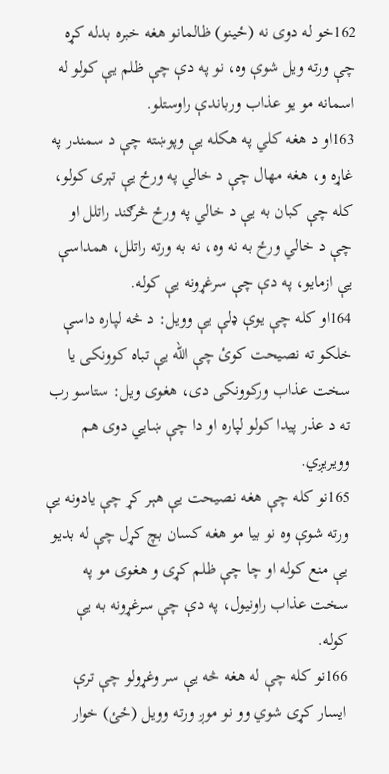162خو له دوى نه (ځينو) ظالمانو هغه خبره بدله كړه چې ورته ويل شوې وه، نو په دې چې ظلم يې كولو له اسمانه مو يو عذاب ورباندې راوستلو.
163او د هغه كلي په هكله يې وپوښته چې د سمندر په غاړه و، هغه مهال چې د خالي په ورځ يې تېرى كولو، كله چې كبان به يې د خالي په ورځ څرګند راتلل او چې د خالي ورځ به نه وه، نه به ورته راتلل، همداسې يې ازمايو، په دې چې سرغړونه يې كوله.
164او كله چې يوې ډلې يې وويل: د څه لپاره داسې خلكو ته نصيحت كوئ چې الله يې تباه كوونكى يا سخت عذاب وركوونكى دى، هغوى ويل: ستاسو رب ته د عذر پيدا كولو لپاره او دا چې ښايي دوى هم وويريږي.
165نو كله چې هغه نصيحت يې هېر كړ چې يادونه يې ورته شوې وه نو بيا مو هغه كسان بچ كړل چې له بديو يې منع كوله او چا چې ظلم كړى و هغوى مو په سخت عذاب راونيول، په دې چې سرغړونه به يې كوله.
166نو كله چې له هغه څه يې سر وغړولو چې ترې ايسار كړى شوي وو نو موږ ورته وويل (ځئ) خوار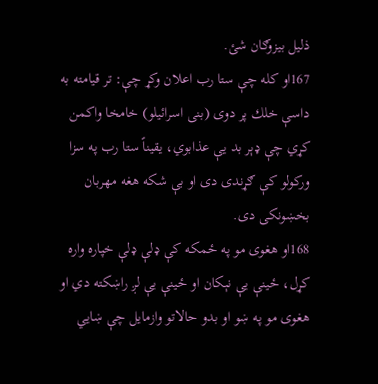ذليل بيزوګان شئ.
167او كله چې ستا رب اعلان وكړ چې: تر قيامته به داسې خلك پر دوى (بنى اسرائيلو) خامخا واكمن كړي چې ډېر بد يې عذابوي، يقيناً ستا رب په سزا وركولو كې ګړندى دى او بې شكه هغه مهربان بخښونكى دى.
168او هغوى مو په ځمكه كې ډلې ډلې خپاره واره كړل، ځينې يې نېكان او ځينې يې لږ راښكته دي او هغوى مو په ښو او بدو حالاتو وازمايل چې ښايي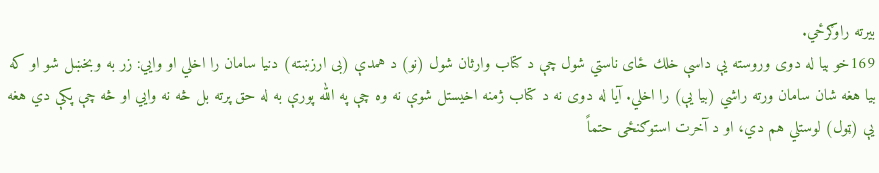بيرته راوګرځي.
169خو بيا له دوى وروسته يې داسې خلك ځاى ناستي شول چې د كتاب وارثان شول (نو) د همدې (بى ارزښته) دنيا سامان را اخلي او وايي: زر به وبخښل شو او كه بيا هغه شان سامان ورته راشي (بيا يې) را اخلي. آيا له دوى نه د كتاب ژمنه اخيستل شوې نه وه چې په الله پورې به له حق پرته بل څه نه وايي او څه چې پكې دي هغه يې (ټول) لوستلي هم دي، او د آخرت استوګنځى حتماً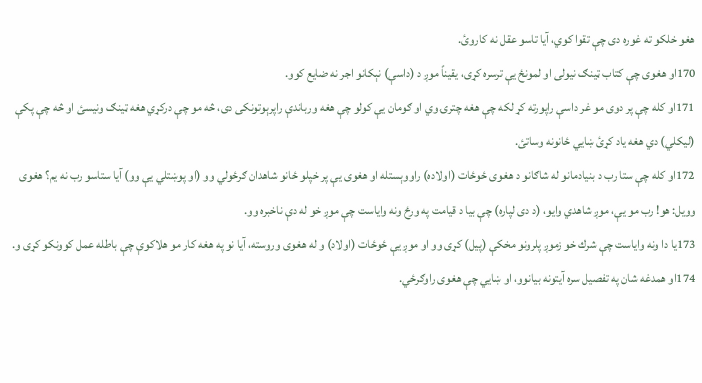هغو خلكو ته غوره دى چې تقوا كوي، آيا تاسو عقل نه كاروئ.
170او هغوى چې كتاب ټينګ نيولى او لمونځ يې ترسره كړى، يقيناً موږ د (داسې) نېكانو اجر نه ضايع كوو.
171او كله چې پر دوى مو غر داسې راپورته كړ لكه چې هغه چترۍ وي او ګومان يې كولو چې هغه ورباندې راپرېوتونكى دى، څه مو چې دركړي هغه ټينګ ونيسئ او څه چې پكې (ليكلي) دي هغه ياد كړئ ښايي ځانونه وساتئ.
172او كله چې ستا رب د بنيادمانو له شاګانو د هغوى ځوځات (اولاده) راووېستله او هغوى يې پر خپلو ځانو شاهدان ګرځولي وو (او پوښتلي يې وو) آيا ستاسو رب نه يم؟ هغوى وويل: هو! رب مو يې، موږ شاهدي وايو، (د دى لپاره) چې بيا د قيامت په ورځ ونه واياست چې موږ خو له دې ناخبره وو.
173يا دا ونه واياست چې شرك خو زموږ پلرونو مخكې (پيل) كړى وو او موږ يې ځوځات (اولاد) و له هغوى وروسته، آيا نو په هغه كار مو هلاكوې چې باطله عمل كوونكو كړى و.
174او همدغه شان په تفصيل سره آيتونه بيانوو، او ښايي چې هغوى راوګرځي.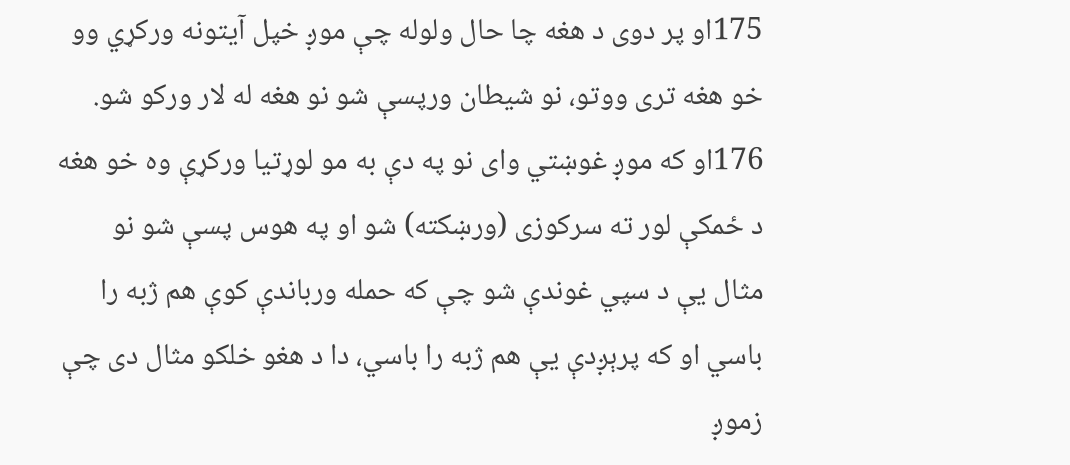175او پر دوى د هغه چا حال ولوله چې موږ خپل آيتونه وركړي وو خو هغه ترى ووتو، نو شيطان ورپسې شو نو هغه له لار وركو شو.
176او كه موږ غوښتي واى نو په دې به مو لوړتيا وركړې وه خو هغه د ځمكې لور ته سركوزى (ورښکته) شو او په هوس پسې شو نو مثال يې د سپي غوندې شو چې كه حمله ورباندې كوې هم ژبه را باسي او كه پرېږدې يې هم ژبه را باسي، دا د هغو خلكو مثال دى چې زموږ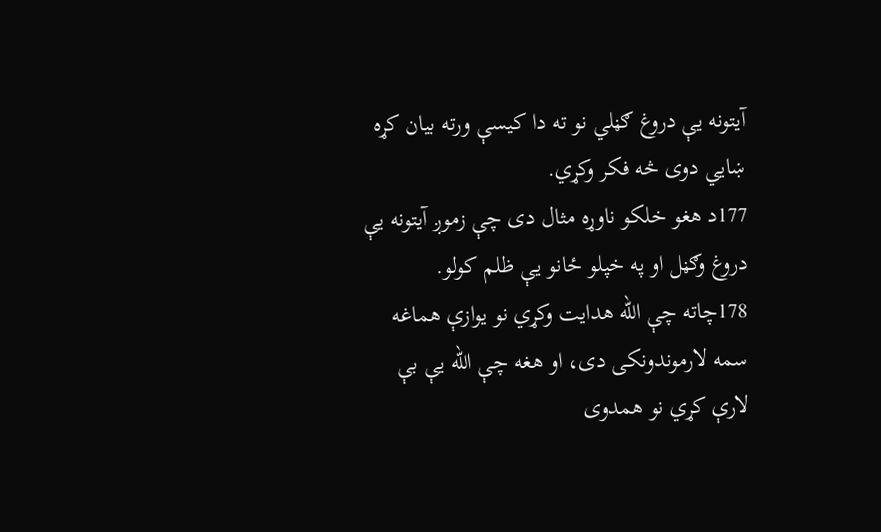آيتونه يې دروغ ګڼلي نو ته دا كيسې ورته بيان كړه ښايي دوى څه فكر وكړي.
177د هغو خلكو ناوړه مثال دى چې زموږ آيتونه يې دروغ وګڼل او په خپلو ځانو يې ظلم كولو.
178چاته چې الله هدايت وكړي نو يوازې هماغه سمه لارموندونكى دى، او هغه چې الله يې بې لارې كړي نو همدوى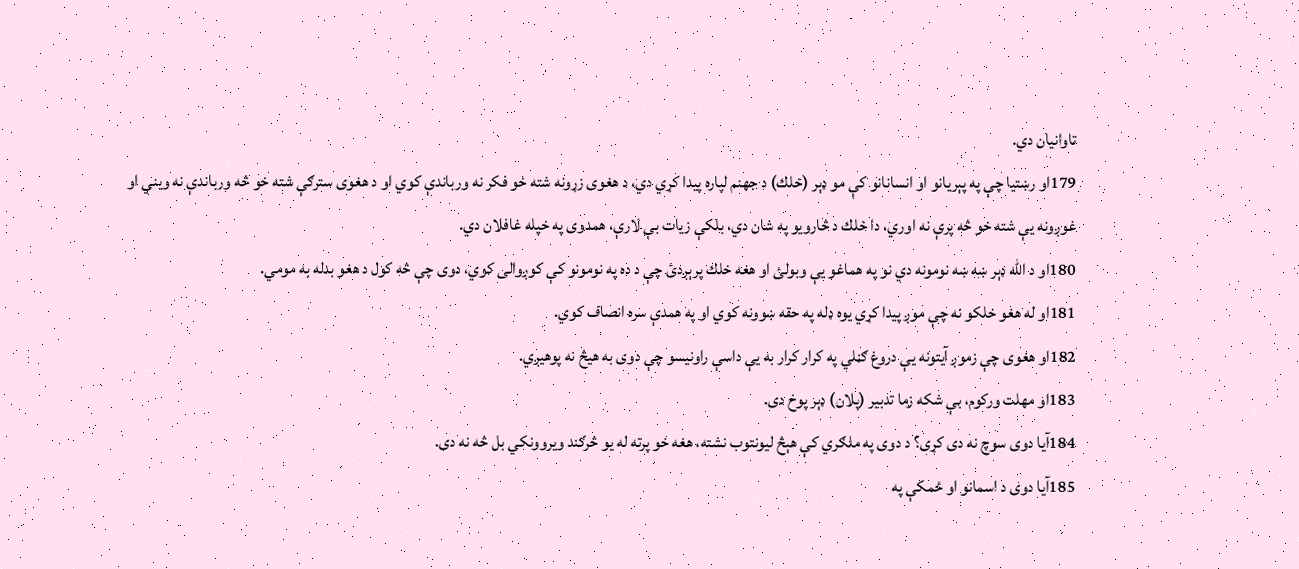تاوانيان دي.
179او رښتيا چې په پېريانو او انسانانو كې مو ډېر (خلك) د جهنم لپاره پيدا كړي دي، د هغوى زړونه شته خو فكر نه ورباندې كوي او د هغوى سترګې شته خو څه ورباندې نه ويني او غوږونه يې شته خو څه پرې نه اوري، دا خلك د څارويو په شان دي، بلكې زيات بې لارې، همدوى په خپله غافلان دي.
180او د الله ډېر ښه ښه نومونه دي نو په هماغو يې وبولئ او هغه خلك پرېږدئ چې د ده په نومونو كې كوږوالى كوي، دوى چې څه كول د هغو بدله به مومي.
181او له هغو خلكو نه چې موږ پيدا كړي يوه ډله په حقه ښوونه كوي او په همدې سره انصاف كوي.
182او هغوى چې زموږ آيتونه يې دروغ ګڼلي په كرار كرار به يې داسې راونيسو چې دوى به هيڅ نه پوهيږي.
183او مهلت وركوم، بې شکه زما تدبير (پلان) ډېر پوخ دى.
184آيا دوى سوچ نه دى كړى؟ د دوى په ملګري كې هېڅ ليونتوب نشته، هغه خو پرته له يو څرګند ويروونكي بل څه نه دى.
185آيا دوى د اسمانو او ځمكې په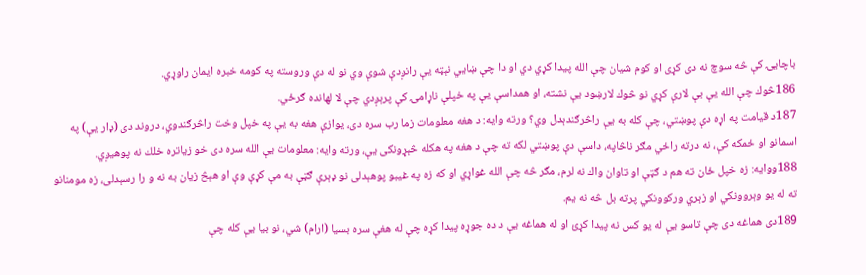باچايۍ كې څه سوچ نه دى كړى او كوم شيان چې الله پيدا كړي دي او دا چې ښايي نېټه يې رانږدې شوې وي نو له دې وروسته په كومه خبره ايمان راوړي.
186څوك چې الله يې بې لارې كړي نو څوك لارښود يې نشته، او همداسې يې په خپلې ناړامۍ كې پرېږدي چې لا لهانده ګرځي.
187د قيامت په اړه دې پوښتي، چې كله به يې راڅرګندېدل وي؟ ورته وايه: د هغه معلومات زما رب سره دى، يوازې هغه به يې په خپل وخت راڅرګندوي، دروند دى (ډار يې) په اسمانو او ځمكه كې، نه درته راځي مګر ناڅاپه، داسې دې پوښتي لكه ته چې د هغه په هكله څېړونكى يې، ورته وايه: معلومات يې الله سره دى خو زياتره خلك نه پوهيږي.
188ووايه: زه خپل ځان ته هم د ګټې او تاوان واك نه لرم، مګر څه چې الله غواړي او كه زه په غيبو پوهېدلى نو ډېرې ګټې به مې كړې وې او هېڅ زيان به نه و را رسېدلى، زه مومنانو ته له يو وېروونكي او زېري وركوونكي پرته بل څه نه يم.
189دى هماغه دى چې تاسو يې له يو كس نه پيدا كړئ او له هماغه يې د ده جوړه پيدا كړه چې له هغې سره بسيا (ارام) شي، نو بيا يې كله چې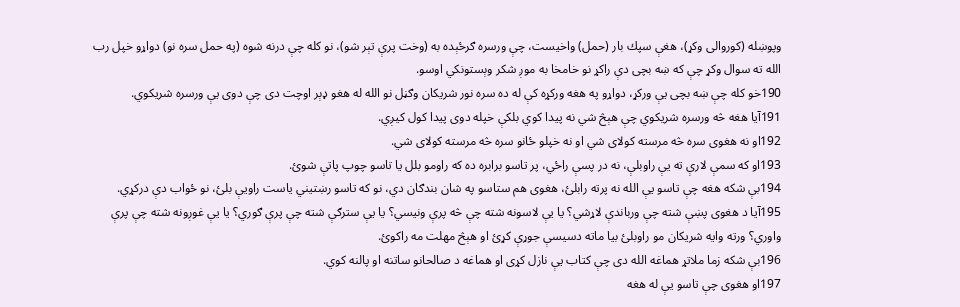وپوښله (کوروالی وکړ)، هغې سپك بار (حمل) واخيست، چې ورسره ګرځېده به (وخت پرې تېر شو)، نو كله چې درنه شوه (په حمل سره نو) دواړو خپل رب الله ته سوال وكړ چې كه ښه بچى دې راكړ نو خامخا به موږ شكر وېستونكي اوسو.
190خو كله چې ښه بچى يې وركړ، دواړو په هغه وركړه كې له ده سره نور شريكان وګڼل نو الله له هغو ډېر اوچت دى چې دوى يې ورسره شريكوي.
191آيا هغه څه ورسره شريكوي چې هېڅ شي نه پيدا كوي بلكې خپله دوى پيدا كول كيږي.
192او نه هغوى سره څه مرسته كولاى شي او نه خپلو ځانو سره څه مرسته كولاى شي.
193او كه سمې لارې ته يې راوبلې، نه در پسې راځي، پر تاسو برابره ده كه راومو بلل يا تاسو چوپ پاتې شوئ.
194بې شكه هغه چې تاسو يې الله نه پرته رابلئ، هغوى هم ستاسو په شان بندګان دي، نو كه تاسو رښتيني ياست راويې بلئ، نو ځواب دې دركړي.
195آيا د هغوى پښې شته چې ورباندې لاړشي؟ يا يې لاسونه شته چې څه پرې ونيسي؟ يا يې سترګې شته چې پرې ګوري؟ يا يې غوږونه شته چې پرې واوري؟ ورته وايه شريكان مو راوبلئ بيا ماته دسيسې جوړې كړئ او هېڅ مهلت مه راكوئ.
196بې شكه زما ملاتړ هماغه الله دى چې كتاب يې نازل كړى او هماغه د صالحانو ساتنه او پالنه كوي.
197او هغوى چې تاسو يې له هغه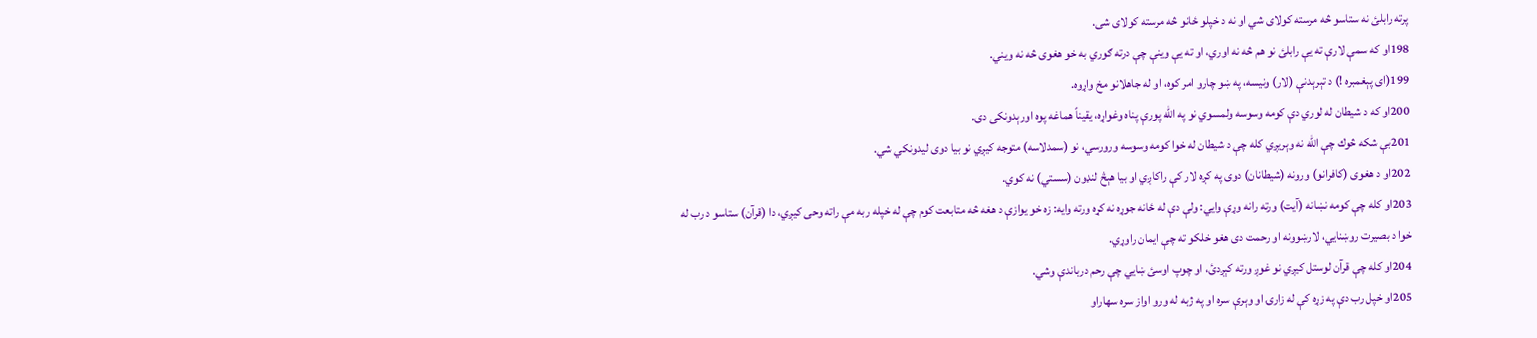پرته رابلئ نه ستاسو څه مرسته كولاى شي او نه د خپلو ځانو څه مرسته كولاى شى.
198او كه سمې لارې ته يې رابلئ نو هم څه نه اوري، او ته يې وينې چې درته ګوري به خو هغوى څه نه ويني.
199(اى پېغمبره !) د تېرېدنې (لار) ونيسه، په ښو چارو امر كوه، او له جاهلانو مخ واړوه.
200او كه د شيطان له لوري دې كومه وسوسه ولمسوي نو په الله پورې پناه وغواړه، يقيناً هماغه پوه اورېدونكى دى.
201بې شكه څوك چې الله نه وېريږي كله چې د شيطان له خوا كومه وسوسه ورورسي، نو (سمدلاسه) متوجه كيږي نو بيا دوى ليدونكي شي.
202او د هغوى (كافرانو) ورونه (شيطانان) دوى په كږه لار كې راكاږي او بيا هېڅ لنډون (سستي) نه كوي.
203او كله چې كومه نښانه (آیت) ورته رانه وړې وايي: ولې دې له ځانه جوړه نه كړه ورته وايه: زه خو يوازې د هغه څه متابعت كوم چې له خپله ربه مې راته وحى كيږي، دا (قرآن) ستاسو د رب له خوا د بصيرت روښنايي، لارښوونه او رحمت دى هغو خلكو ته چې ايمان راوړي.
204او كله چې قرآن لوستل كيږي نو غوږ ورته كېږدئ، او چوپ اوسئ ښايي چې رحم درباندې وشي.
205او خپل رب دې په زړه كې له زارۍ او وېرې سره او په ژبه له ورو اواز سره سهاراو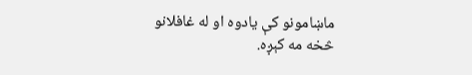ماښامونو كې يادوه او له غافلانو څخه مه كېږه.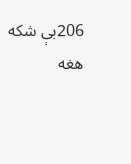206بې شكه هغه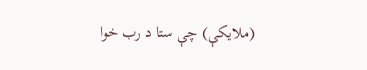(ملايكې) چې ستا د رب خوا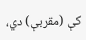كې (مقربې) دي،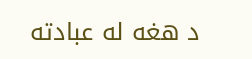د هغه له عبادته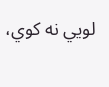لويي نه كوي،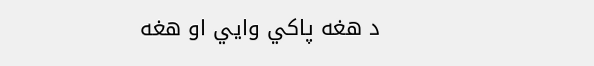د هغه پاكي وايي او هغه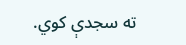ته سجدې كوي.